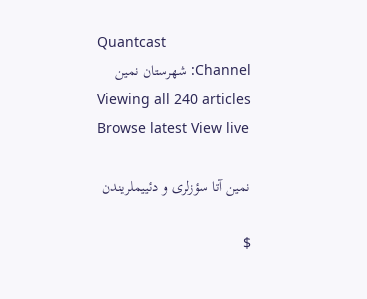Quantcast
Channel: شهرستان نمین
Viewing all 240 articles
Browse latest View live

نمین آتا سؤزلری و دئییملریندن

$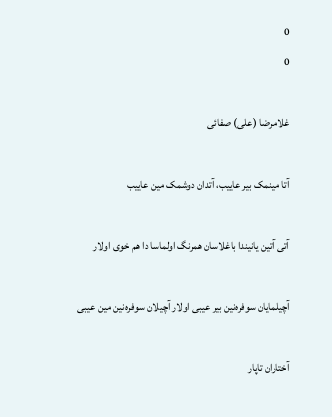0
0

غلامرضا (علی) صفائی

آتا مینمک بیر عاییب، آتدان دوشمک مین عاییب

آتی آتین یانیندا باغلاسان همرنگ اولماسا دا هم خوی اولار

آچیلمایان سوفره‌نین بیر عیبی اولار آچیلان سوفره‌نین مین عیبی

آختاران تاپار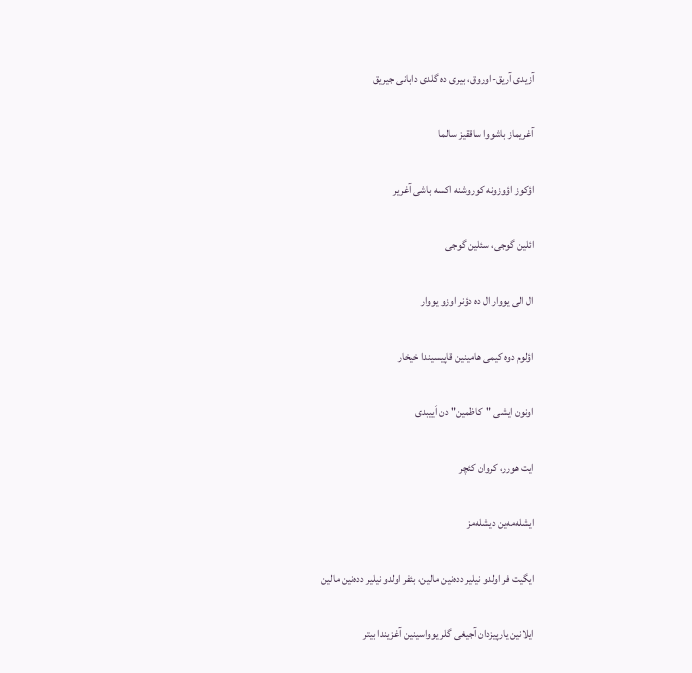آزیدی آریق-اوروق، بیری ده گلدی دابانی جیریق

آغریماز باشووا ساققیز سالما

اؤکوز اؤوزونه کوروشنه اکسه باشی آغریر

ائلین گوجی، سئلین گوجی

ال الی یووار ال ده دؤنر اوزو یووار

اؤلوم دوه کیمی هامینین قاپیسیندا خیخار

اونون ایشی "کاظمین" دن اَییبدی

ایت هورر، کروان کئچر

ایشله‌مه‌ین دیشله‌مز

ایگیت فر اولدو نیلیر دده‌نین مالین، بئفر اولدو نیلیر دده‌نین مالین

ایلانین یارپیزدان آجیغی گلر یوواسینین آغزیندا بیتر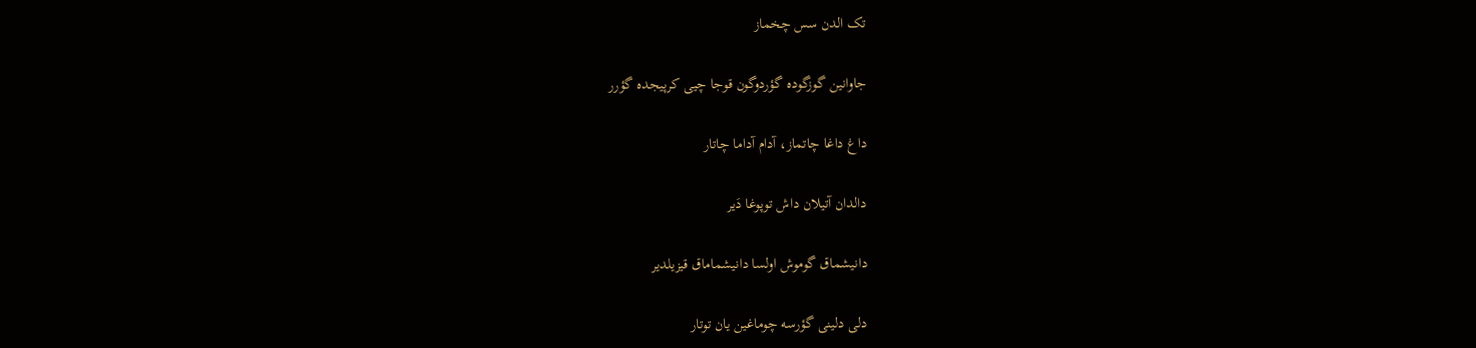تک الدن سس چخماز

جاوانین گوزگوده گؤردوگون قوجا چیی کرپیجده گؤرر

داغ داغا چاتماز، آدام آداما چاتار

دالدان آتیلان داش توپوغا دَیر

دانیشماق گوموش اولسا دانیشماماق قیزیلدیر

دلی دلینی گؤرسه چوماغین یان توتار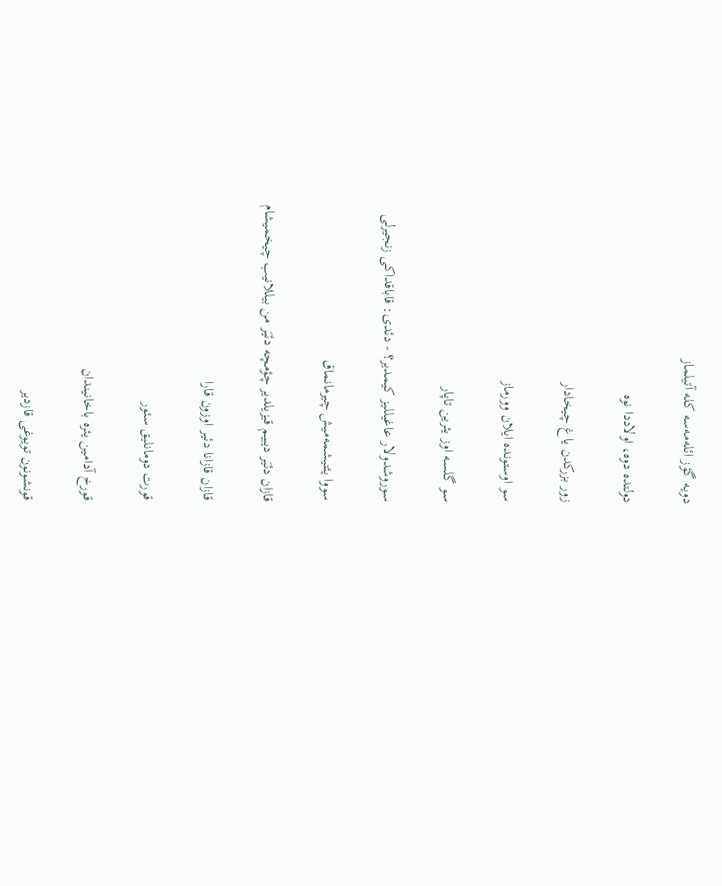دویه گؤز ائله‌مه‌سه کله آتیلماز

دولتده دوه، اولاددا نوه

زور بزرکدن یاغ چیخادار

سو اوستونده ایلان وورماز

سو گلسه اوز یئرین تاپار

سوروشدولار عاغیللیز کیمدیر؟ - دئدی: قاباقداکی زنجیرلی

سووا یئتیشمه‌میش چیرمانماق

قازان دئیَر دیبیم قیزیلدیر چؤمچه دئیَر من بیللانیب چیخمیشام

قازان قازانا دئیر اوزون قارا

قورت دومانلیق سئور

قورخ آدامین یئره باخانیندان

قونشونون تویوغی قازدیر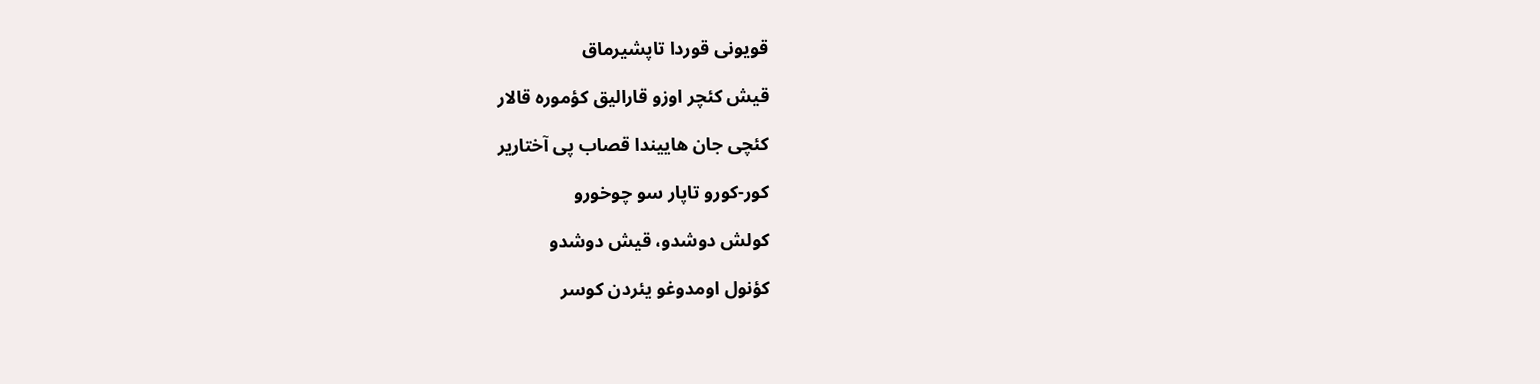قویونی قوردا تاپشیرماق

قیش کئچر اوزو قارالیق کؤموره قالار

کئچی جان هاییندا قصاب پی آختاریر

کور-کورو تاپار سو چوخورو

کولش دوشدو، قیش دوشدو

کؤنول اومدوغو یئردن کوسر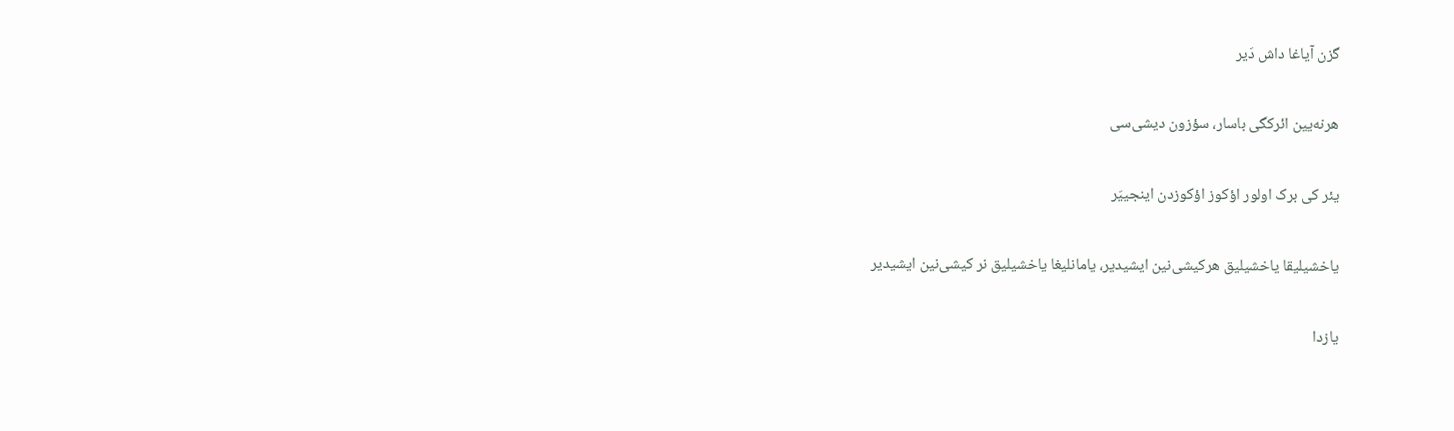گزن آیاغا داش دَیر

هرنه‌یین ائرکگی باسار، سؤزون دیشی‌سی

یئر کی برک اولور اؤکوز اؤکوزدن اینجییَر

یاخشیلیقا یاخشیلیق هرکیشی‌نین ایشیدیر، یامانلیغا یاخشیلیق نر کیشی‌نین ایشیدیر

یازدا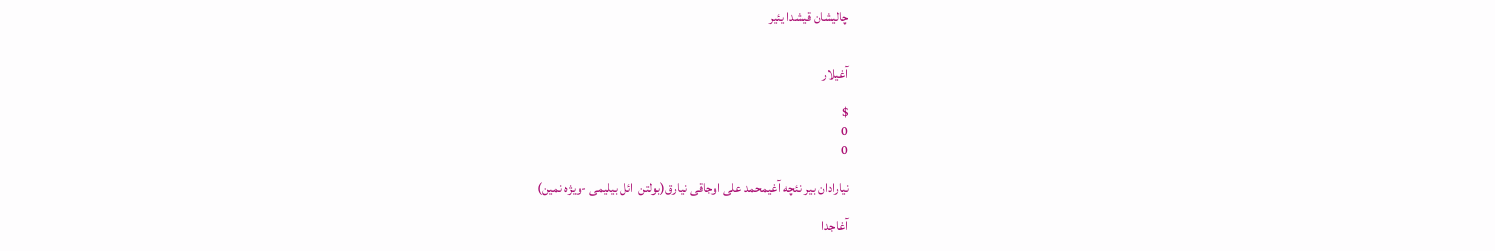چالیشان قیشدا یئیر


آغیلار

$
0
0

نیارادان بیر نئچه آغیمحمد علی اوجاقی نیارق(بولتن  ائل بیلیمی -ویژه نمین)

آغاجدا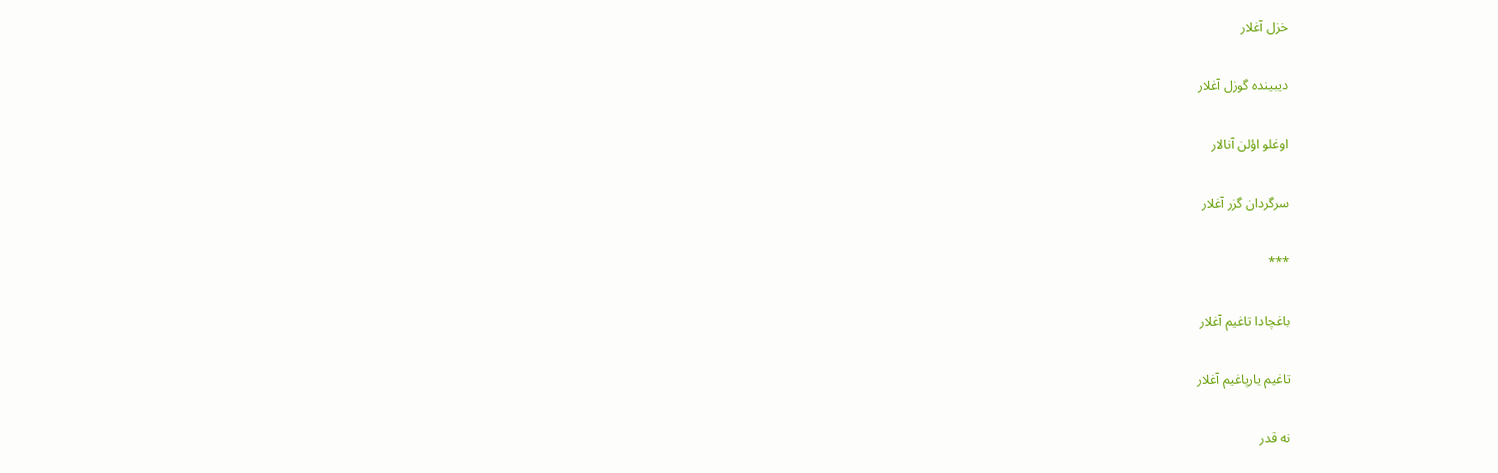خزل آغلار

دیبینده گوزل آغلار

اوغلو اؤلن آنالار

سرگردان گزر آغلار

***

باغچادا تاغیم آغلار

تاغیم یارپاغیم آغلار

نه قدر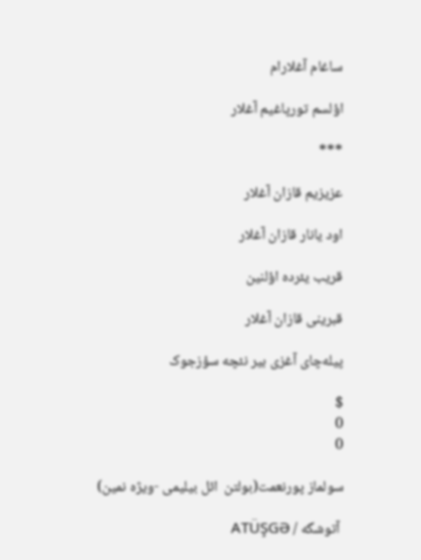ساغام آغلارام

اؤلسم تورپاغیم آغلار

***

عزیزیم قازان آغلار

اود یانار قازان آغلار

قریب یئرده اؤلنین

قبرینی قازان آغلار

پیله‌چای ‌آغزی بیر نئچه سؤزجوک

$
0
0

سولماز پورنعمت(بولتن  ائل بیلیمی -ویژه نمین)

 آتوشگه / ATÜŞGƏ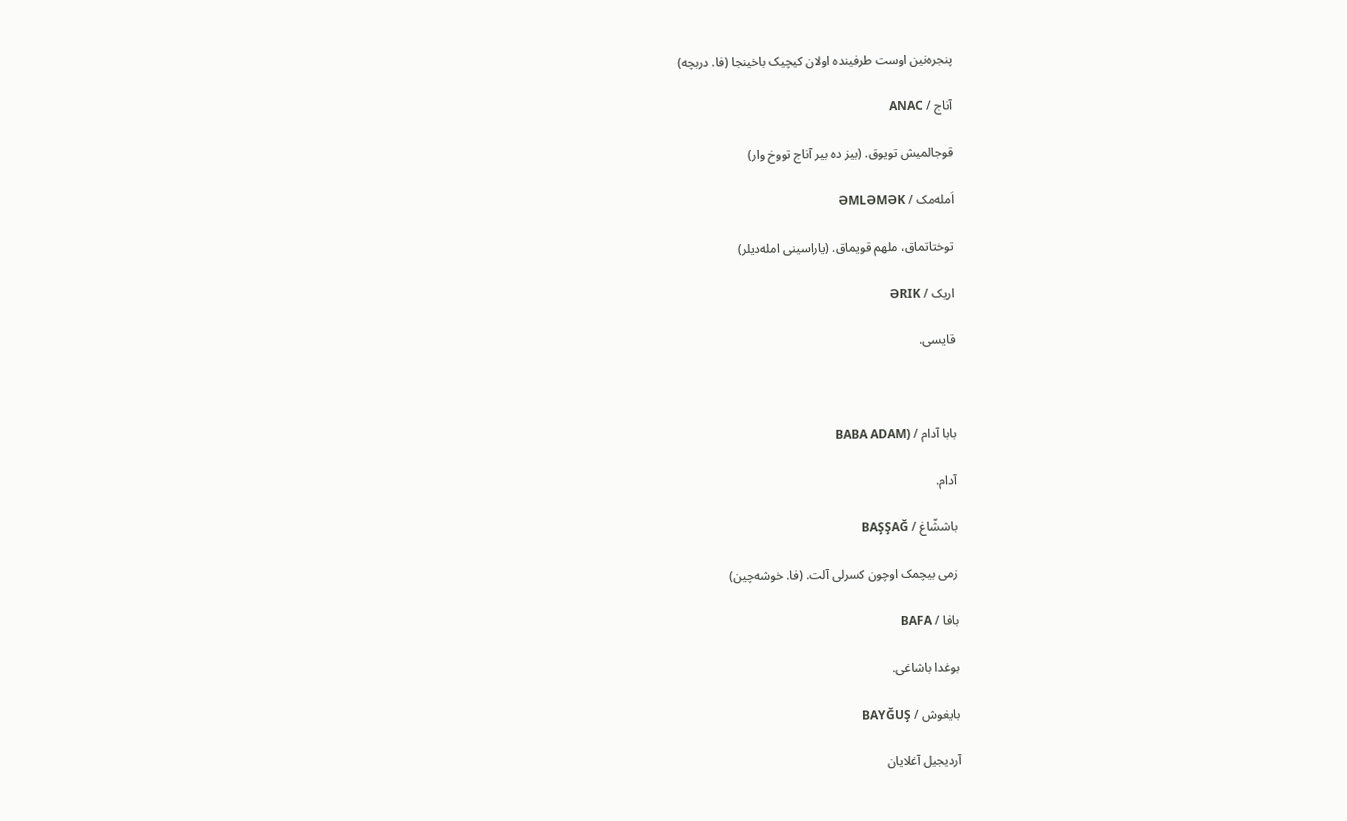پنجره‌نین اوست طرفینده اولان کیچیک باخینجا (فا. دربچه)

آناج / ANAC

قوجالمیش تویوق. (بیز ده بیر آناج تووخ وار)

اَمله‌مک / ƏMLƏMƏK

توختاتماق، ملهم قویماق. (یاراسینی امله‌دیلر)

اریک / ƏRIK

قایسی.



بابا آدام / (BABA ADAM

آدام.

باششّاغ / BAŞŞAĞ

زمی بیچمک اوچون کسرلی آلت. (فا. خوشه‌چین)

بافا / BAFA

بوغدا باشاغی.

بایغوش / BAYĞUŞ

آردیجیل آغلایان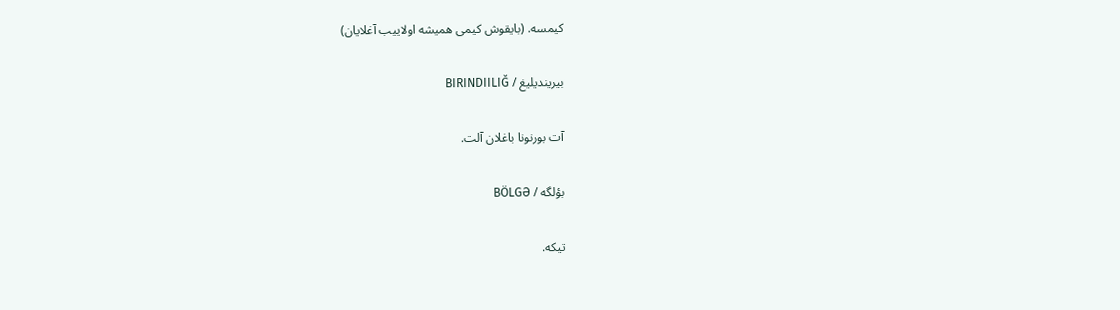کیمسه. (بایقوش کیمی همیشه اولاییب آغلایان)

بیریندیلیغ / BIRINDIILIĞ

آت بورنونا باغلان آلت.

بؤلگه / BÖLGƏ

تیکه.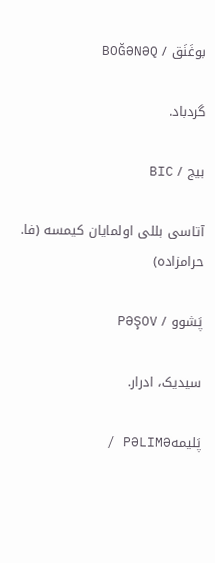بوغَنَق / BOĞƏNƏQ

گردباد.

بیج / BIC

آتاسی بللی اولمایان کیمسه (فا. حرامزاده)

پَشوو / PƏŞOV

سیدیک، ادرار.

پَلیمهPƏLIMƏ /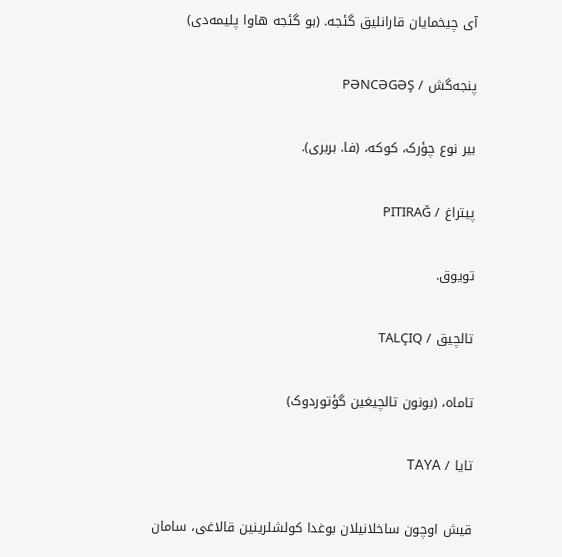آی چیخمایان قارانلیق گئجه. (بو گئجه هاوا پلیمه‌دی)

پنجه‌گش / PƏNCƏGƏŞ

بیر نوع چؤرک، کوکه، (فا. بربری).

پیتراغ / PITIRAĞ

تویوق.

تالچیق / TALÇIQ

تاماه، (بونون تالچیغین گؤتوردوک)

تایا / TAYA

قیش اوچون ساخلانیلان بوغدا کولشلرینین قالاغی، سامان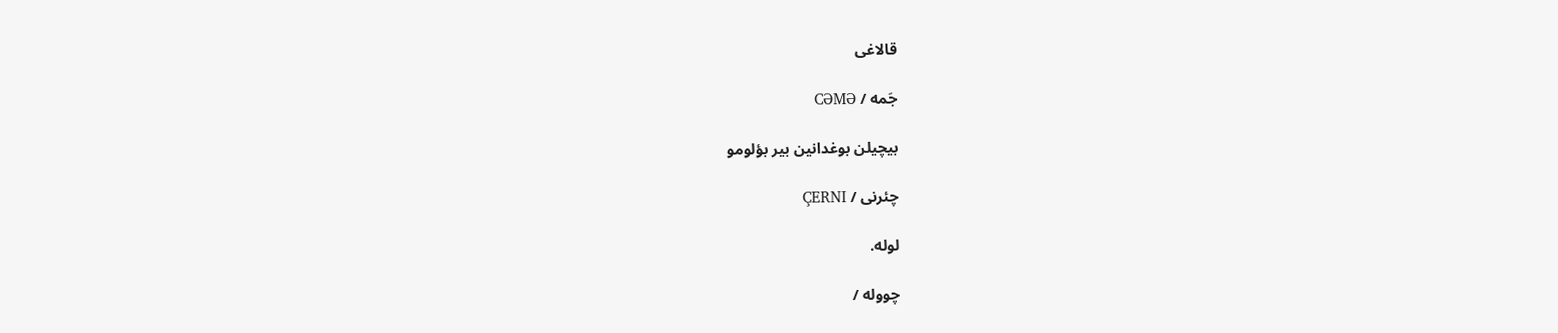قالاغی

جَمه / CƏMƏ

بیچیلن بوغدانین بیر بؤلومو

چئرنی / ÇERNI

لوله.

چووله /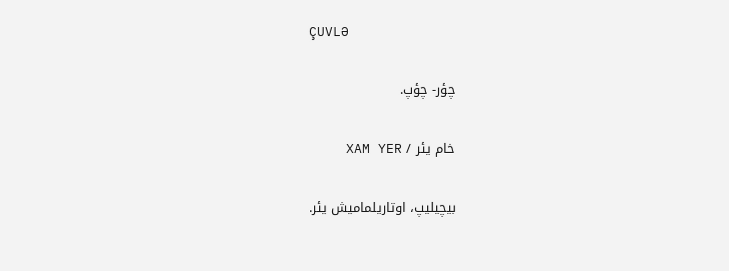ÇUVLƏ

چؤر- چؤپ.

خام یئر / XAM YER

بیچیلیپ، اوتاریلمامیش یئر.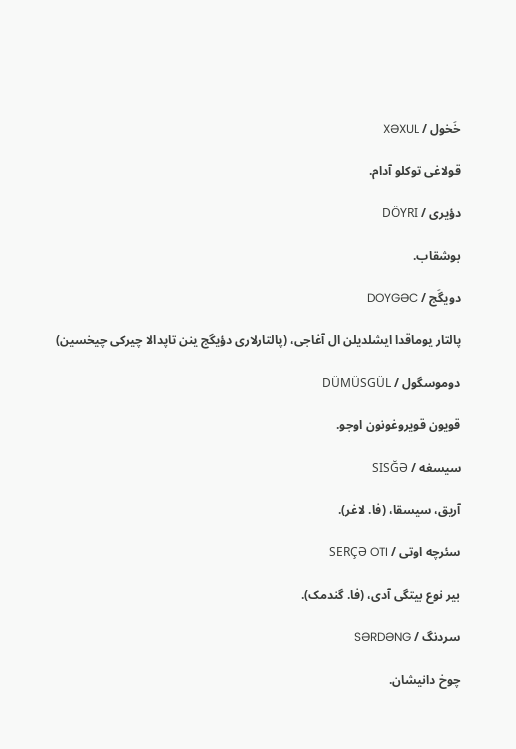خَخول / XƏXUL

قولاغی توکلو آدام.

دؤیری / DÖYRI

بوشقاب.

دویگَج / DOYGƏC

پالتار یوماقدا ایشلدیلن ال آغاجی، (پالتارلاری دؤیگج ینن تاپدالا چیرکی چیخسین)

دوموسگول / DÜMÜSGÜL

قویون قویروغونون اوجو.

سیسغه / SISĞƏ

آریق، سیسقا، (فا. لاغر).

سئرچه اوتی / SERÇƏ OTI

بیر نوع بیتگی آدی، (فا. گندمک).

سردنگ / SƏRDƏNG

چوخ دانیشان.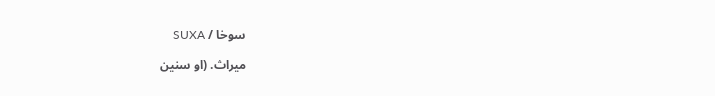سوخا / SUXA

میراث. (او سنین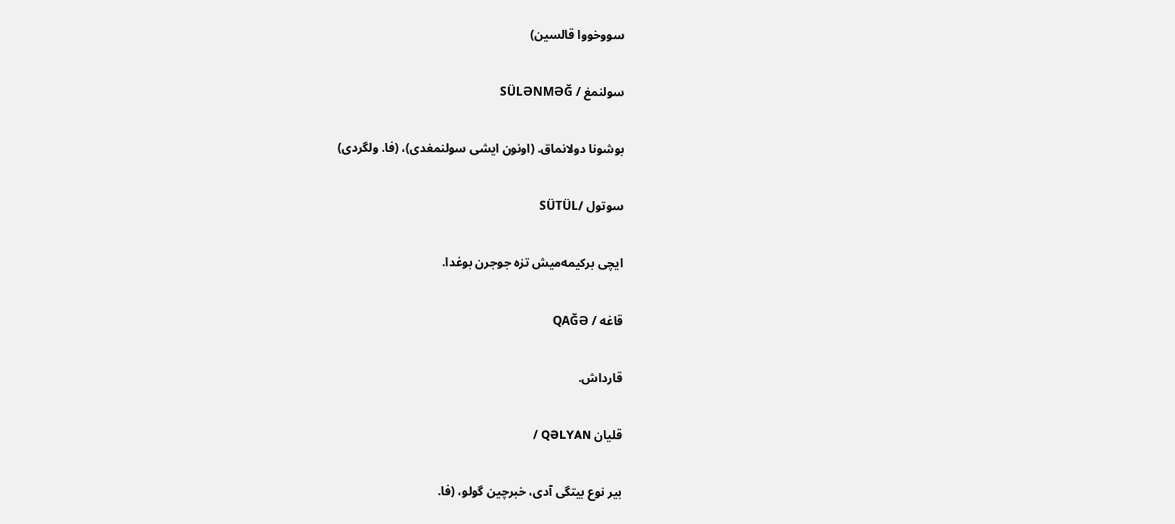سووخووا قالسین)

سولنمغ / SÜLƏNMƏĞ

بوشونا دولانماق. (اونون ایشی سولنمغدی)، (فا. ولگردی)

سوتول /SÜTÜL

ایچی برکیمه‌میش تزه جوجرن بوغدا.

قاغه / QAĞƏ

قارداش.

قلیان QƏLYAN /

بیر نوع بیتگی آدی، خبرچین گولو، (فا.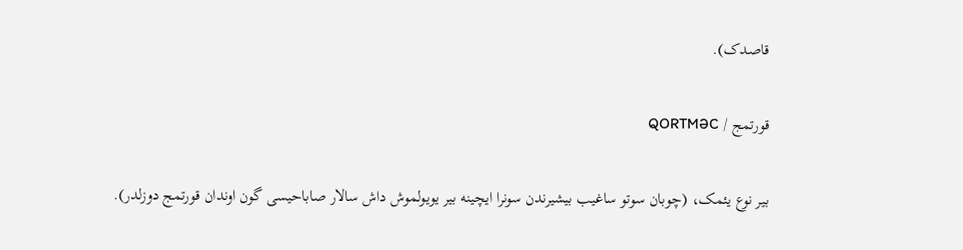قاصدک).

قورتمج / QORTMƏC

بیر نوع یئمک، (چوبان سوتو ساغیب بیشیرندن سونرا ایچینه بیر یویولموش داش سالار صاباحیسی گون اوندان قورتمج دوزلدر).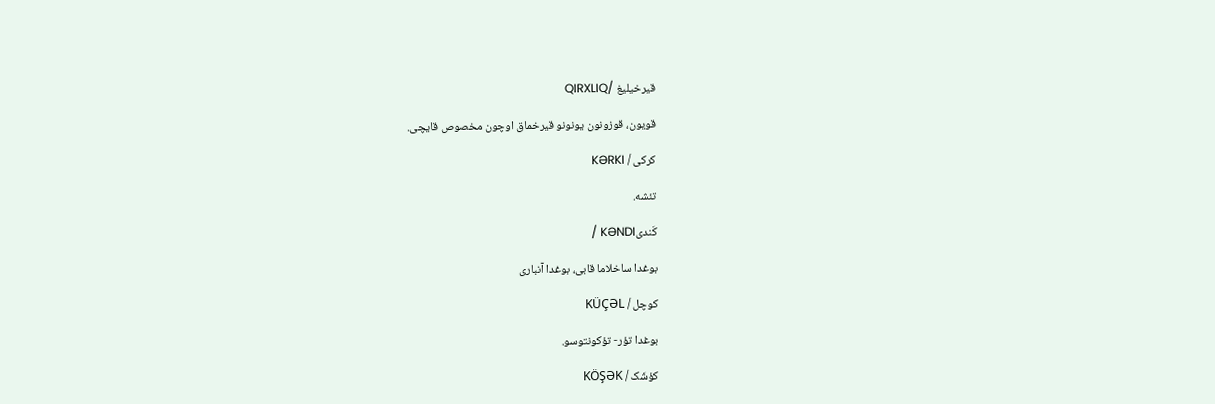قیرخیلیغ /QIRXLIQ

قویون، قوزونون یونونو قیرخماق اوچون مخصوص قایچی.

کرکی / KƏRKI

تئشه.

کَندیKƏNDI /

بوغدا ساخلاما قابی، بوغدا آنباری

کوچل / KÜÇƏL

بوغدا تؤر- تؤکونتوسو.

کؤشَک / KÖŞƏK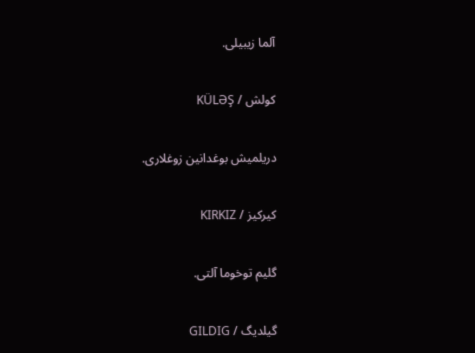آلما زیبیلی.

کولش / KÜLƏŞ

دریلمیش بوغدانین زوغلاری.

کیرکیز / KIRKIZ

گلیم توخوما آلتی.

گیلدیگ / GILDIG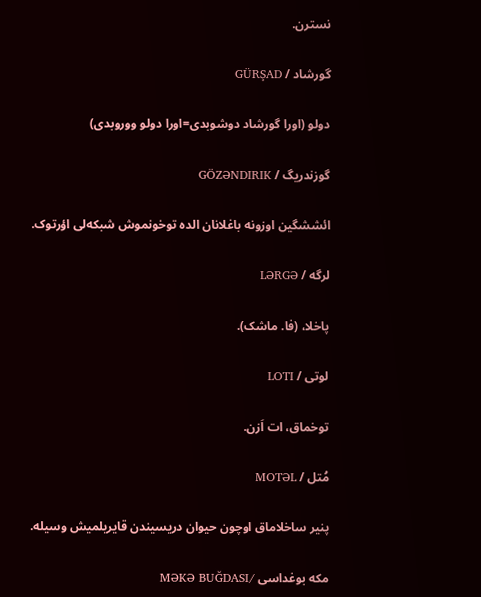نسترن.

گورشاد / GÜRŞAD

دولو (اورا گورشاد دوشوبدی=اورا دولو ووروبدی)

گوزندریگ / GÖZƏNDIRIK

ائششگین اوزونه باغلانان الده توخونموش شبکه‌لی اؤرتوک.

لرگه / LƏRGƏ

پاخلا، (فا. ماشک).

لوتی / LOTI

توخماق، ات اَزن.

مُتل / MOTƏL

پنیر ساخلاماق اوچون حیوان دریسیندن قایریلمیش وسیله.

مکه بوغداسی /MƏKƏ BUĞDASI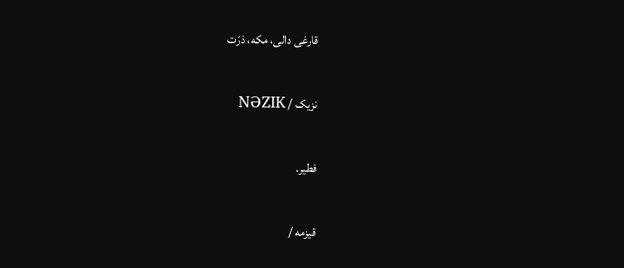قارغی دالی، مکه، ذرّت

نزیک / NƏZIK

فطیر.

قیزمه /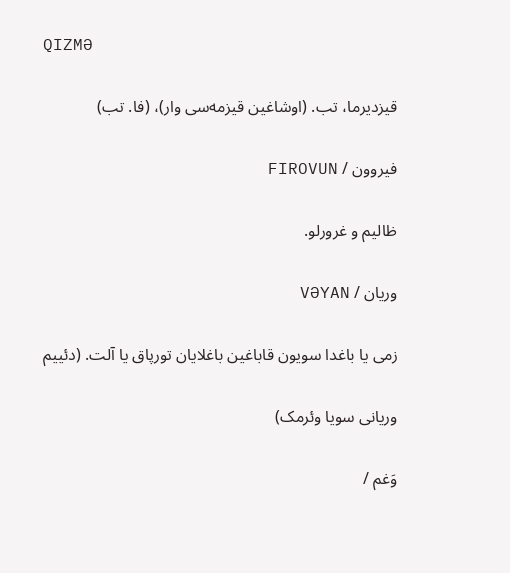QIZMƏ

قیزدیرما، تب. (اوشاغین ‌قیزمه‌سی وار)، (فا. تب)

فیروون / FIROVUN

ظالیم و غرورلو.

وریان / VƏYAN

زمی یا باغدا سویون قاباغین باغلایان تورپاق یا آلت. (دئییم

وریانی سویا وئرمک)

وَغم /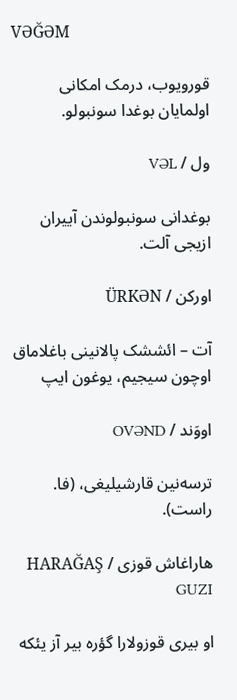VƏĞƏM

قورویوب، درمک امکانی اولمایان بوغدا سونبولو.

ول / VƏL

بوغدانی سونبولوندن آییران ازیجی آلت.

اورکن / ÜRKƏN

آت – ائششک پالانینی باغلاماق اوچون سیجیم، یوغون ایپ

اووَند / OVƏND

ترسه‌نین قارشیلیغی، (فا. راست).

هاراغاش قوزی / HARAĞAŞ GUZI

او بیری قوزولارا گؤره بیر آز یئکه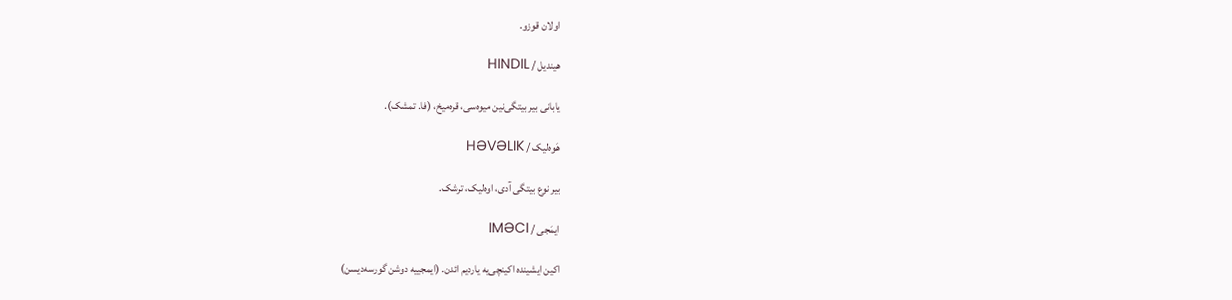اولان قوزو.

هیندیل / HINDIL

یابانی بیر بیتگی‌نین میوه‌سی، قره‌میخ، (فا. تمشک).

هَوه‌لیک / HƏVƏLIK

بیر نوع بیتگی آدی، اوه‌لیک، ترشک.

ایمَجی / IMƏCI

اکین ایشینده اکینچی‌یه یاردیم ائدن. (ایمجییه دوشن گورسه‌دیسن)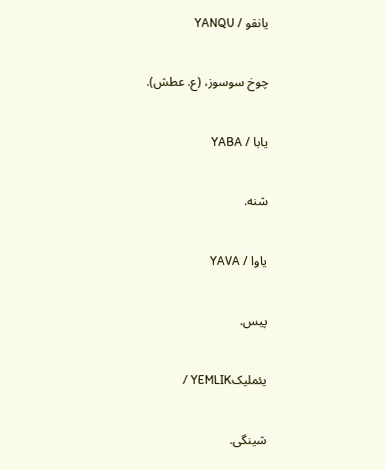یانقو / YANQU

چوخ سوسوز، (ع. عطش).

یابا / YABA

شنه.

یاوا / YAVA

پیس.

یئملیکYEMLIK /

شینگی.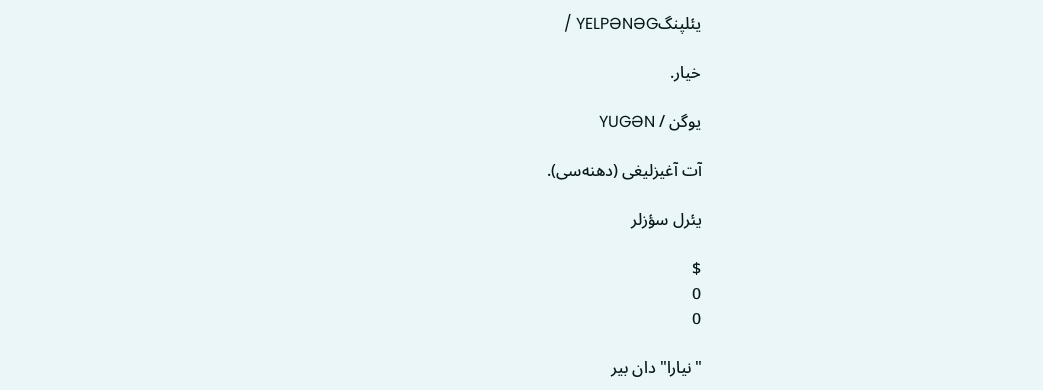یئلپنگYELPƏNƏG /

خیار.

یوگن / YUGƏN

آت آغیزلیغی (دهنه‌سی).

یئرل سؤزلر

$
0
0

"نیارا" دان بیر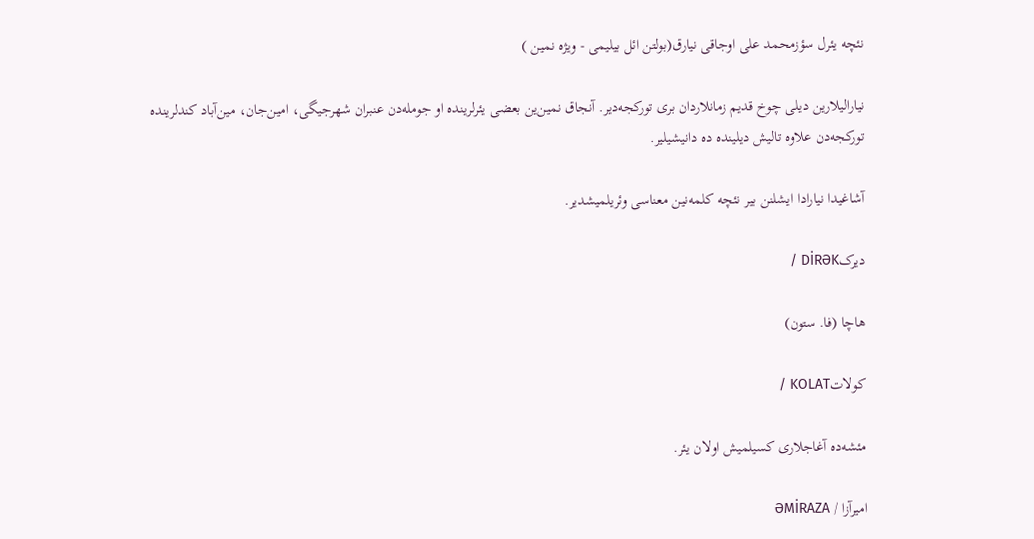نئچه یئرل سؤزمحمد علی اوجاقی نیارق(بولتن ائل بیلیمی - ویژه نمین )

نیارالیلارین دیلی چوخ قدیم زمانلاردان بری تورکجه‌دیر. آنجاق نمین‌ین بعضی یئرلرینده او جومله‌دن عنبران شهرجیگی، امین‌جان، مین‌آباد کندلرینده تورکجه‌دن علاوه تالیش دیلینده ده دانیشیلیر.

آشاغیدا نیارادا ایشلنن بیر نئچه کلمه‌نین معناسی وئریلمیشدیر.

دیرکDİRƏK /

هاچا (فا. ستون)

کولاتKOLAT /

مئشه‌ده آغاجلاری کسیلمیش اولان یئر.

امیرآزا / ƏMİRAZA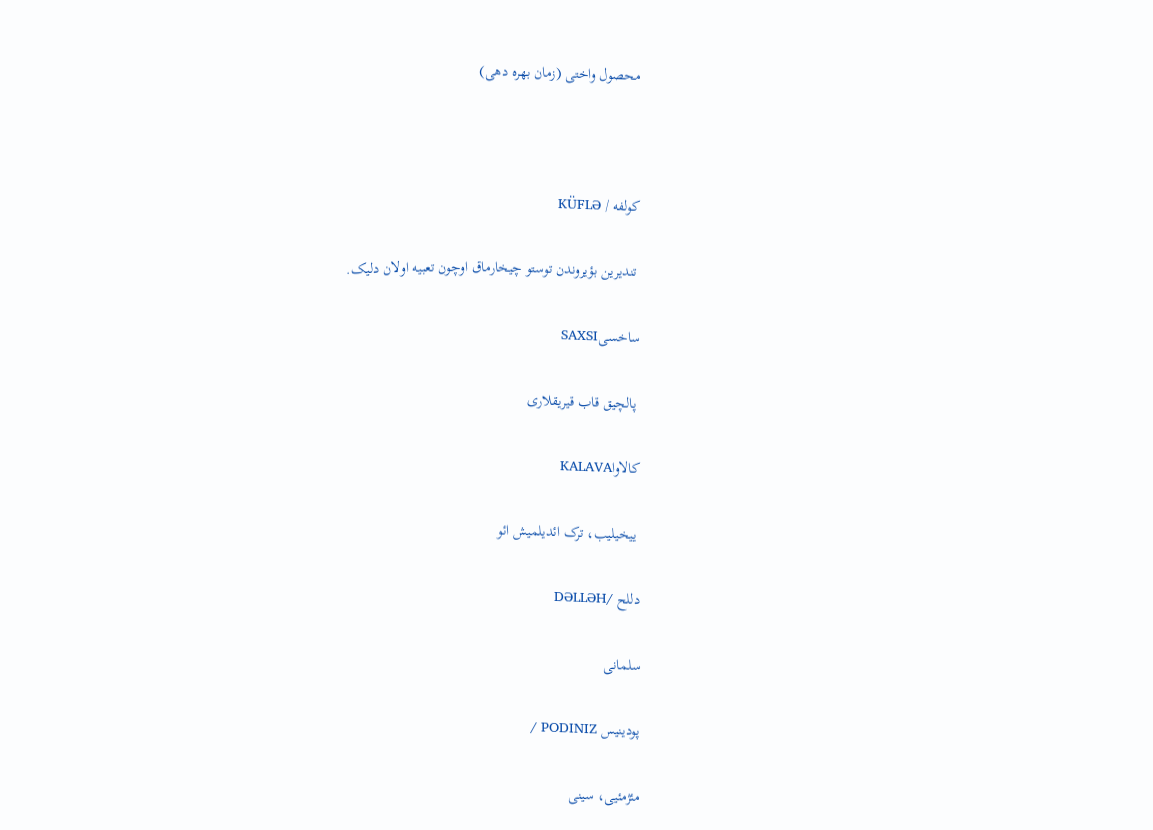محصول واختی (زمان بهره دهی)



کولفه / KÜFLƏ

 تندیرین بؤیروندن توستو چیخارماق اوچون تعبیه اولان دلیک.

ساخسیSAXSI

 پالچیق قاب قیریقلاری

کالاواKALAVA

 ییخیلیب، ترک ائدیلمیش ائو

دللح /DƏLLƏH

سلمانی

پودینیس PODINIZ /

مئژمئیی، سینی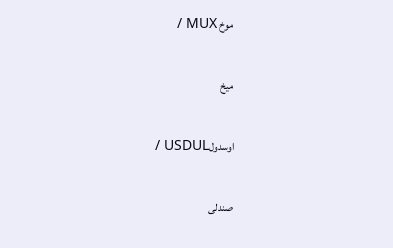موخ MUX /

میخ

اوسدولUSDUL /

صندلی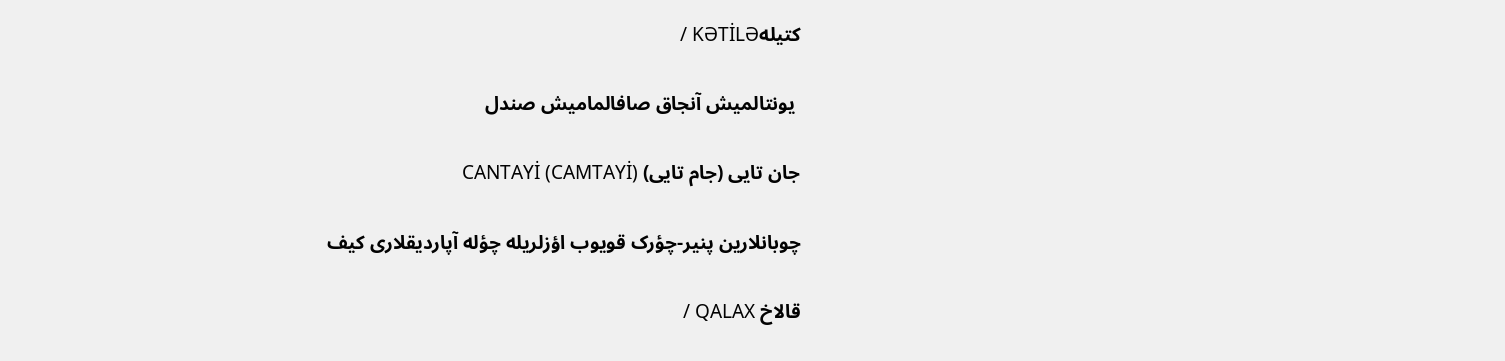کتیلهKƏTİLƏ /

 یونتالمیش آنجاق صافالمامیش صندل

جان تایی (جام تایی) CANTAYİ (CAMTAYİ)

چوبانلارین پنیر-چؤرک قویوب اؤزلریله چؤله آپاردیقلاری کیف

قالاخ QALAX /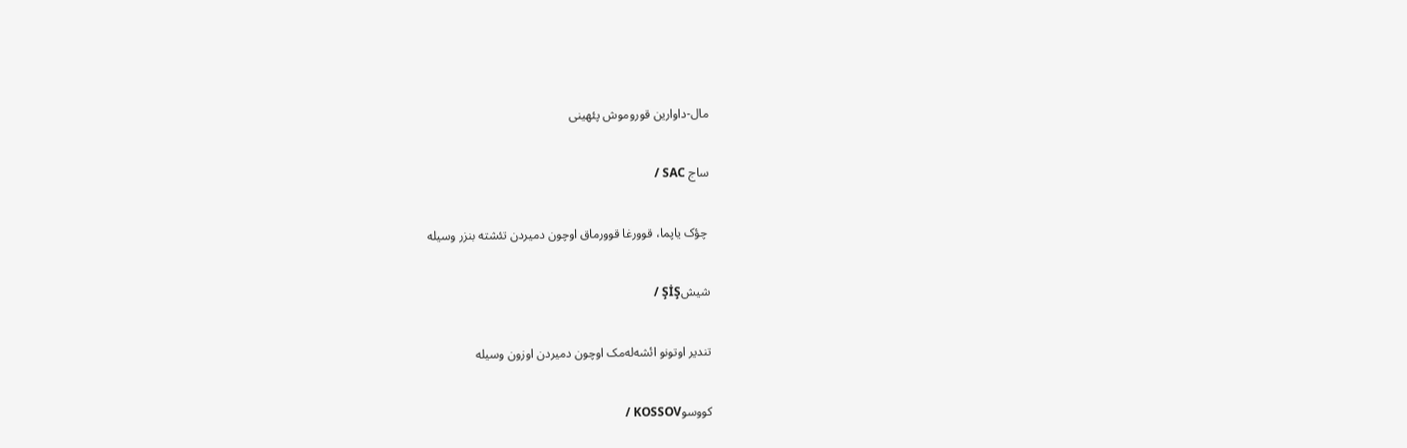مال-داوارین قوروموش پئهینی

ساج SAC /

 چؤک یاپما، قوورغا قوورماق اوچون دمیردن تئشته بنزر وسیله

شیشŞİŞ /

تندیر اوتونو ائشه‌له‌مک اوچون دمیردن اوزون وسیله

کووسوKOSSOV /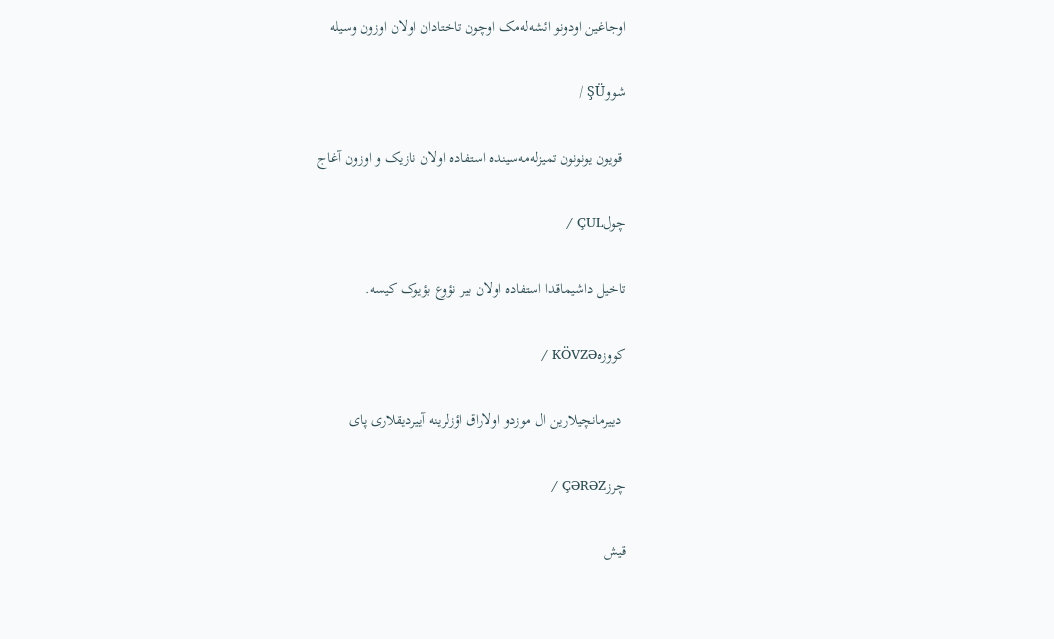اوجاغین اودونو ائشه‌له‌مک اوچون تاختادان اولان اوزون وسیله

شووŞÜ /

 قویون یونونون تمیزله‌مه‌سینده استفاده اولان نازیک و اوزون آغاج

چولÇUL /

تاخیل داشیماقدا استفاده اولان بیر نؤوع بؤیوک کیسه.

کووزهKÖVZƏ /

 دییرمانچیلارین ال موزدو اولاراق اؤزلرینه آییردیقلاری پای

چرزÇƏRƏZ /

قیش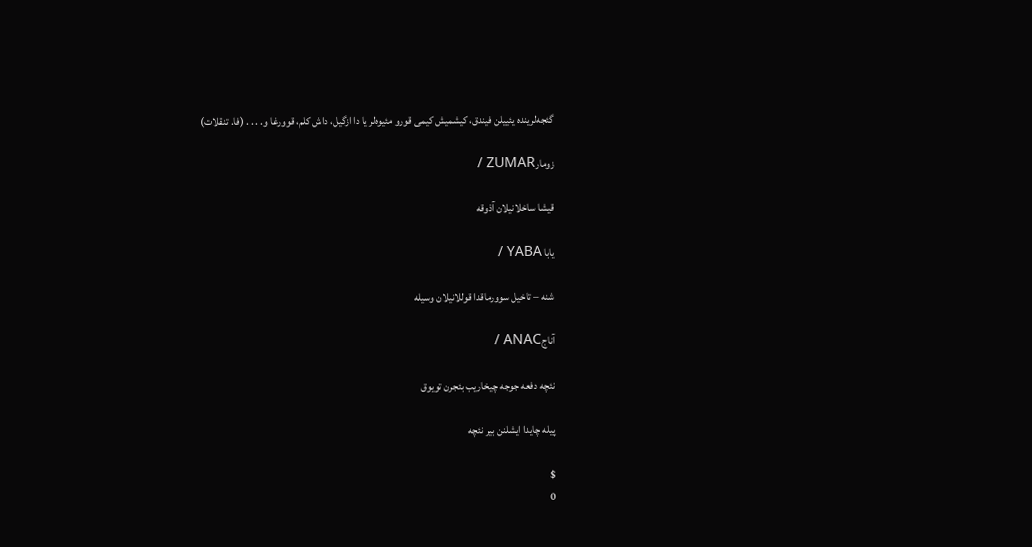گئجه‌لرینده یئییلن فیندق، کیشمیش کیمی قورو مئیوه‌لر یا دا ازگیل، داش کلم، قوورغا و. . . . (فا. تنقلات)

زومارZUMAR /

قیشا ساخلانیلان آذوقه

یابا YABA /

شنه – تاخیل سوورماقدا قوللانیلان وسیله

آناجANAC /

نئچه دفعه جوجه چیخاریب بئجرن تویوق

پیله چایدا ایشلنن بیر نئچه

$
0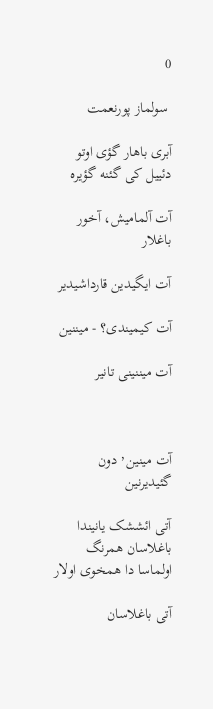0

 سولماز پورنعمت

آبرى باهار گؤى اوتو دئییل کى گئنه گؤیره

آت آلما‌میش، آخور باغلار

آت ایگیدین قارداشیدیر

آت کیمیندی؟ - میننین

آت میننینی تانیر



آت مینین٬ دون گئیدیرنین

آتی ائششک یانیندا باغلاسان همرنگ اولماسا دا همخوی اولار

آتی باغلاسان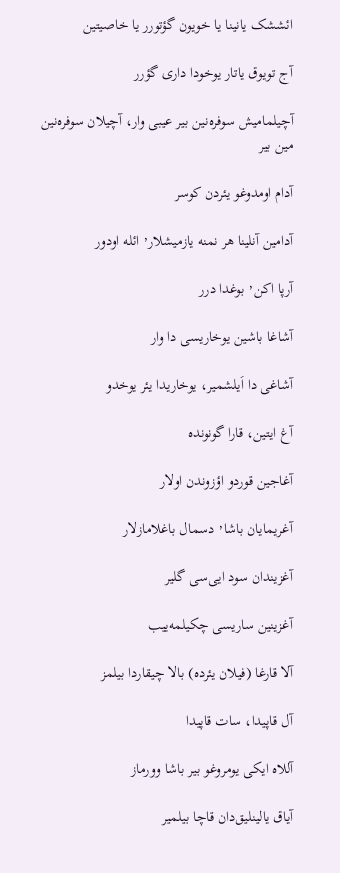ائششک یانینا یا خویون گؤتورر یا خاصیتین

آج تویوق یاتار یوخودا داری گؤرر

آچیلمامیش سوفره‌نین بیر عیبی وار، آچیلان سوفره‌نین مین بیر

آدام اومدوغو یئردن کوسر

آدامین آنلینا هر نمنه یازمیشلار٬ ائله اودور

آرپا اکن٬ بوغدا درر

آشاغا باشین یوخاریسی دا وار

آشاغی دا اَیلشمیر، یوخاریدا یئر یوخدو

آغ ایتین، قارا گونونده

آغاجین قوردو اؤزوندن اولار

آغریمایان باشا٬ دسمال باغلامازلار

آغزیندان سود ایی‌سی گلیر

آغزینین ساریسی چکیلمه‌ییب

آلا قارغا (فیلان یئرده) بالا چیقاردا بیلمز

آل قاپیدا، سات قاپیدا

آللاه ایکی یومروغو بیر باشا وورماز

آیاق یالینلیق‌دان قاچا بیلمیر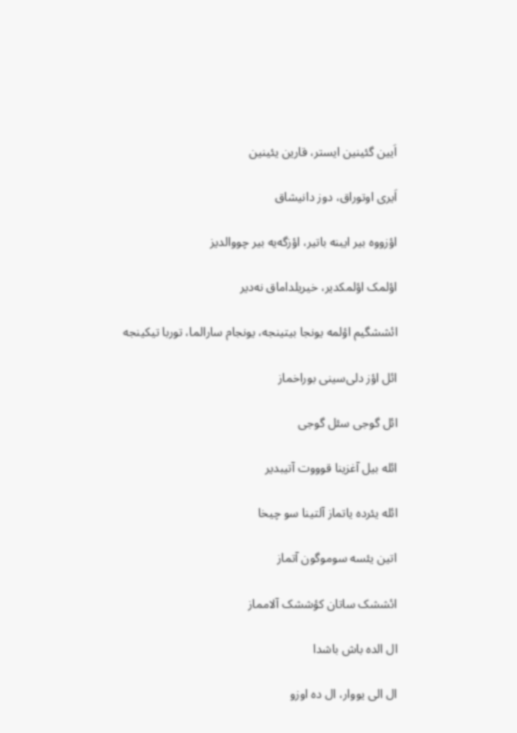اَیین گئینین ایستر، قارین یئینین

اَیری اوتوراق، دوز دانیشاق

اؤزووه بیر ایبنه باتیر، اؤزگه‌یه بیر چووالدیز

اؤلمک اؤلمکدیر، خیریلداماق نه‌دیر

ائششگیم اؤلمه یونجا بیتینجه، یونجام سارالما، توربا تیکینجه

ائل اؤز دلی‌سینی بوراخماز

ائل گوجی سئل گوجی

ائله بیل آغزینا قوووت آتیبدیر

ائله یئرده یاتماز آلتینا سو چیخا

اتین یئسه سوموگون آتماز

ائششک ساتان کؤششک آلامماز

ال الده باش باشدا

ال الی یووار، ال ده اوزو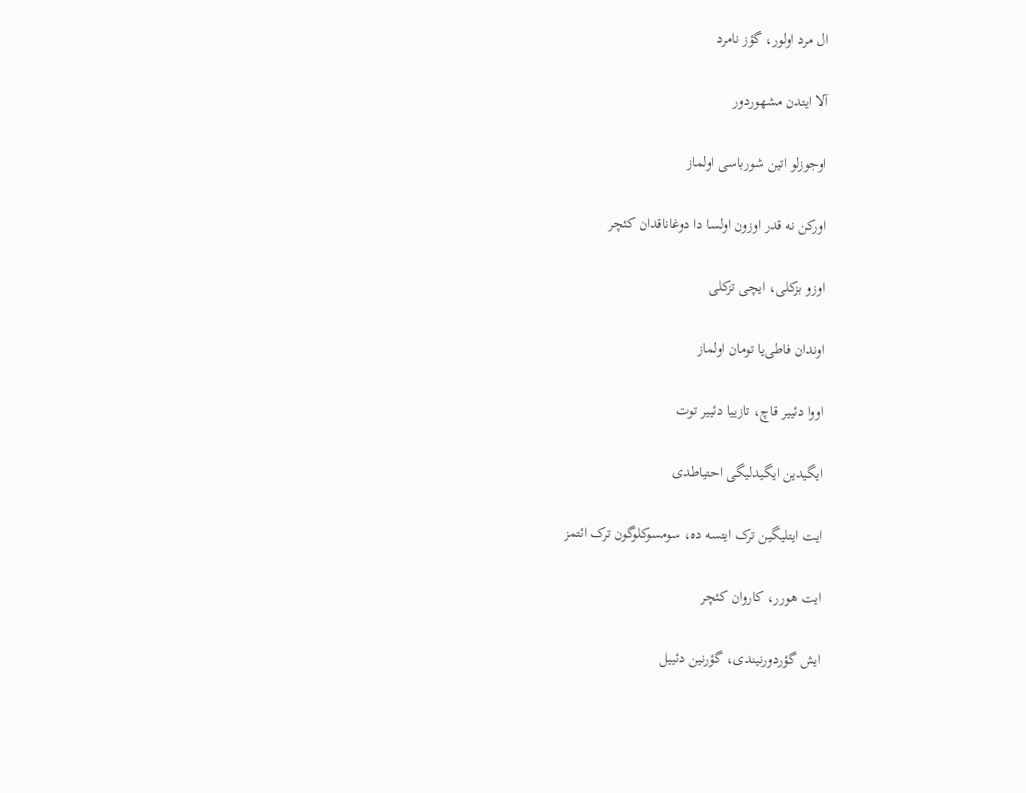ال مرد اولور، گؤز نامرد

آلا ایتدن مشهوردور

اوجوزلو اتین شورباسی اولماز

اورکن نه قدر اوزون اولسا دا دوغاناقدان کئچر

اوزو بزکلی، ایچی تزکلی

اوندان فاطی‌یا تومان اولماز

اووا دئییر قاچ، تازییا دئییر توت

ایگیدین ایگیدلیگی احتیاطدی

ایت ایتلیگین ترک ایتسه ده، سومسوکلوگون ترک ائتمز

ایت هورر، کاروان کئچر

ایش گؤردورنیندی، گؤرنین دئییل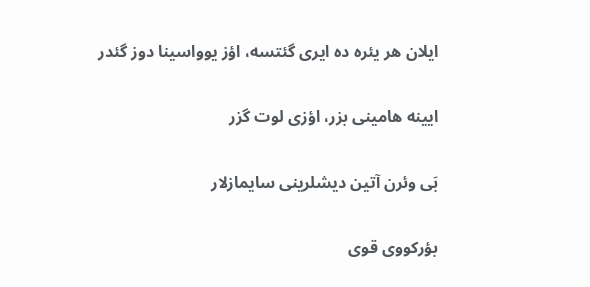ایلان هر یئره ده ایری گئتسه، اؤز یوواسینا دوز گئدر

ایینه هامینی بزر، اؤزی لوت گزر

بَی وئرن آتین دیشلرینی سایمازلار

بؤرکووی قوی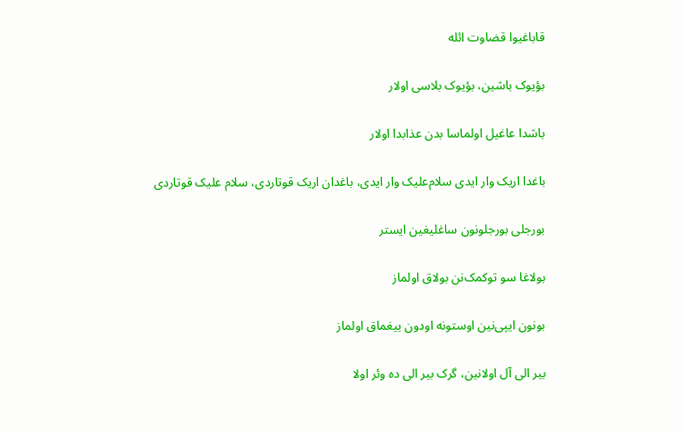قاباغیوا قضاوت ائله

بؤیوک باشین، بؤیوک بلاسی اولار

باشدا عاغیل اولماسا بدن عذابدا اولار

باغدا اریک وار ایدی سلام‌علیک وار ایدی، باغدان اریک قوتاردی، سلام علیک قوتاردی

بورجلی بورجلونون ساغلیغین ایستر

بولاغا سو توکمک‌نن بولاق اولماز

بونون ایپی‌نین اوستونه اودون ییغماق اولماز

بیر الی آل اولانین، گرک بیر الی ده وئر اولا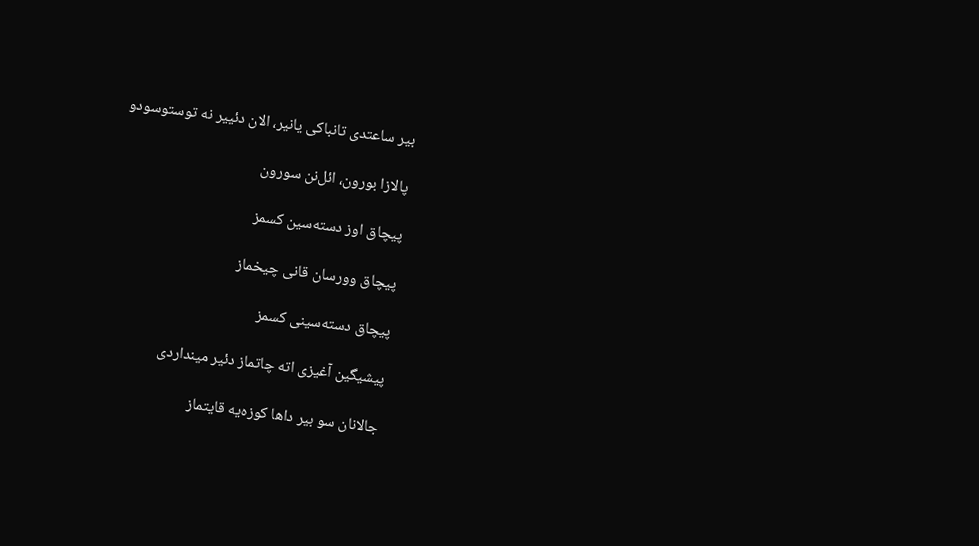بیر ساعتدی تانباکی یانیر، الان دئییر نه توستو‌سودو

پالازا بورون، ائل‌نن سورون

پیچاق اوز دسته‌سین کسمز

پیچاق وورسان قانی چیخماز

پیچاق دسته‌سینی کسمز

پیشیگین آغیزی اته چاتماز دئیر مینداردی

جالانان سو بیر داها کوزه‌یه قایتماز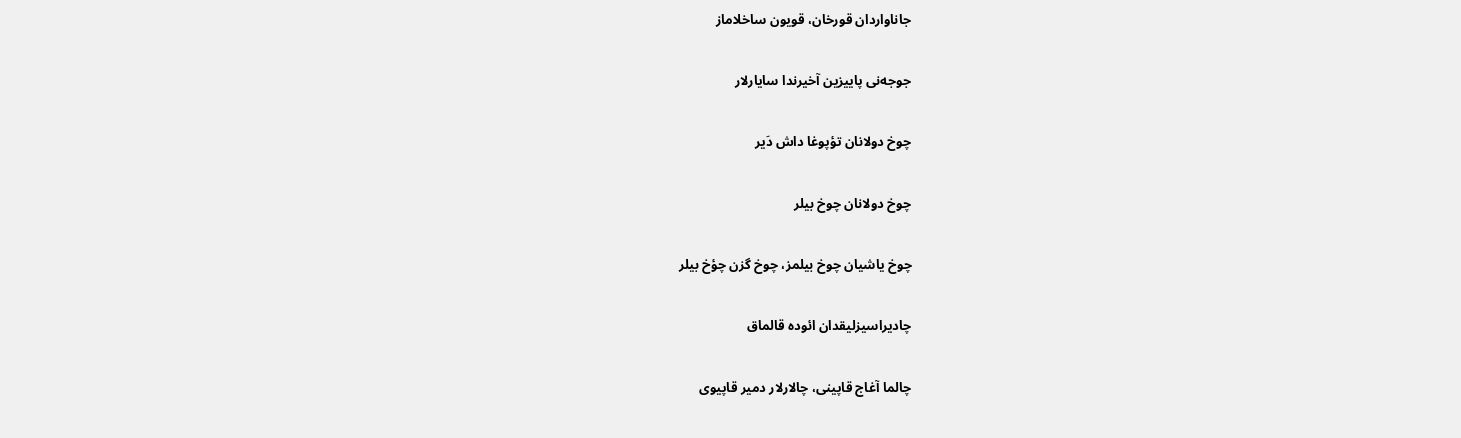جاناواردان قورخان، قویون ساخلاماز

جوجه‌نی پاییزین آخیرندا سایارلار

چوخ دولانان تؤپوغا داش دَیر

چوخ دولانان چوخ بیلر

چوخ یاشیان چوخ بیلمز، چوخ گزن چؤخ بیلر

چادیراسیزلیقدان ائوده قالماق

چالما آغاج قاپینی، چالارلار دمیر قاپیوی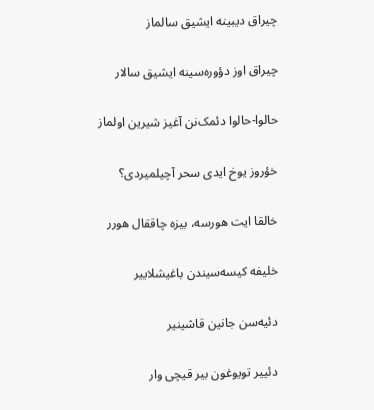چیراق دیبینه ایشیق سالماز

چیراق اوز دؤوره‌سینه ایشیق سالار

حالوا-حالوا دئمک‌نن آغیز شیرین اولماز

خؤروز یوخ ایدی سحر آچیلمیردی؟

خالقا ایت هورسه، بیزه چاققال هورر

خلیفه کیسه‌سیندن باغیشلاییر

دئیه‌سن جانین قاشینیر

دئییر تویوغون بیر قیچی وار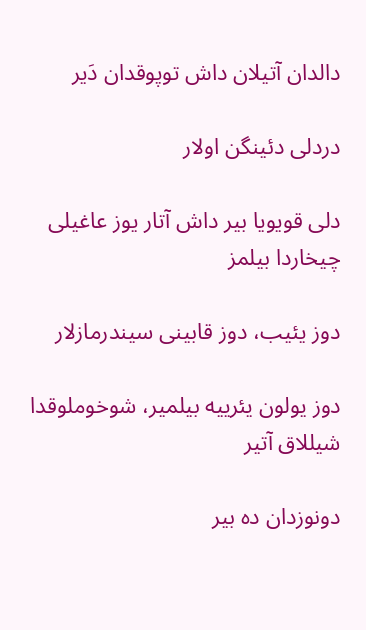دالدان آتیلان داش توپوقدان دَیر

دردلی دئینگن اولار

دلی قویویا بیر داش آتار یوز عاغیلی چیخاردا بیلمز

دوز یئیب، دوز قابینی سیندرمازلار

دوز یولون یئرییه بیلمیر، شوخوملوقدا شیللاق آتیر

دونوزدان ده بیر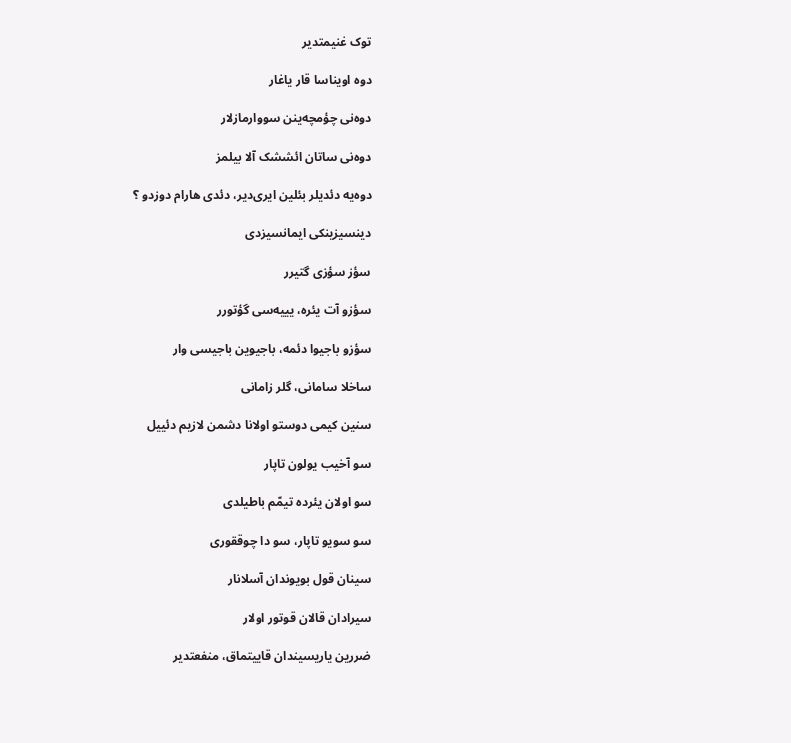توک غنیمتدیر

دوه اویناسا قار یاغار

دوه‌نی چؤمچه‌ینن سووارمازلار

دوه‌نی ساتان ائششک آلا بیلمز

دوه‌یه دئدیلر بئلین ایری‌دیر، دئدی هارام دوزدو ؟

دینسیزینکی ایمانسیزدی

سؤز سؤزی گتیرر

سؤزو آت یئره، یییه‌سی گؤتورر

سؤزو باجیوا دئمه، باجیوین باجیسی وار

ساخلا سامانی، گلر زامانی

سنین کیمی دوستو اولانا دشمن لازیم دئییل

سو آخیب یولون تاپار

سو اولان یئرده تیمّم باطیلدی

سو سویو تاپار، سو دا چوققوری

سینان قول بویوندان آسلانار

سیرا‌دان قالان قوتور اولار

ضررین یاریسیندان قاییتماق، منفعتدیر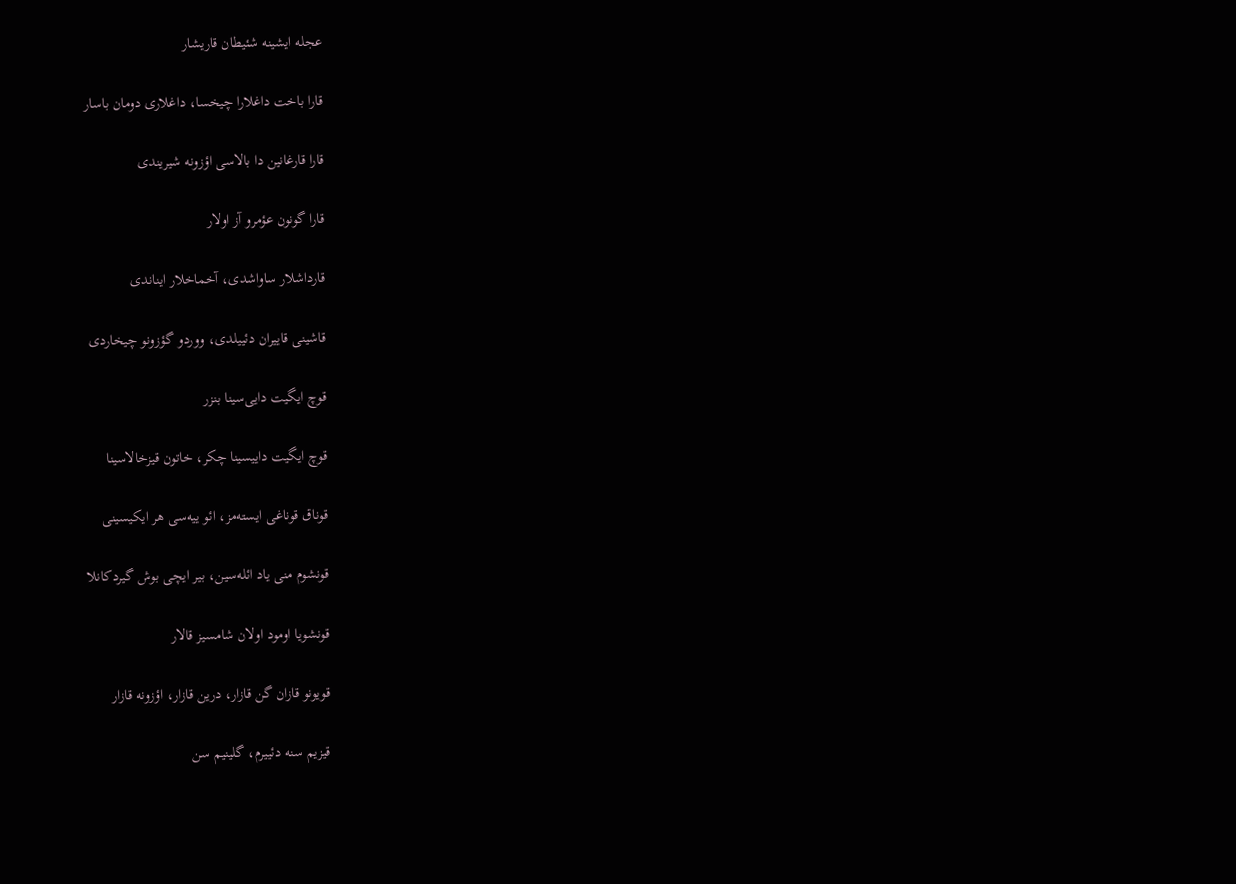عجله ایشینه شئیطان قاریشار

قارا باخت داغلارا چیخسا، داغلاری دومان باسار

قارا قارغانین دا بالاسی اؤزونه شیریندی

قارا گونون عؤمرو آز اولار

قارداشلار ساواشدی، آخماخلار ایناندی

قاشینی قاییران دئییلدی، ووردو گؤزونو چیخاردی

قوچ ایگیت دایی‌سینا بنزر

قوچ ایگیت داییسینا چکر، خاتون قیزخالاسینا

قوناق قوناغی ایسته‌مز، ائو ییه‌سی هر ایکیسینی

قونشوم منی یاد ائله‌سین، بیر ایچی بوش گیردکانلا

قونشویا اومود اولان شامسیز قالار

قویونو قازان گن قازار، درین قازار، اؤزونه قازار

قیزیم سنه دئییرم، گلینیم سن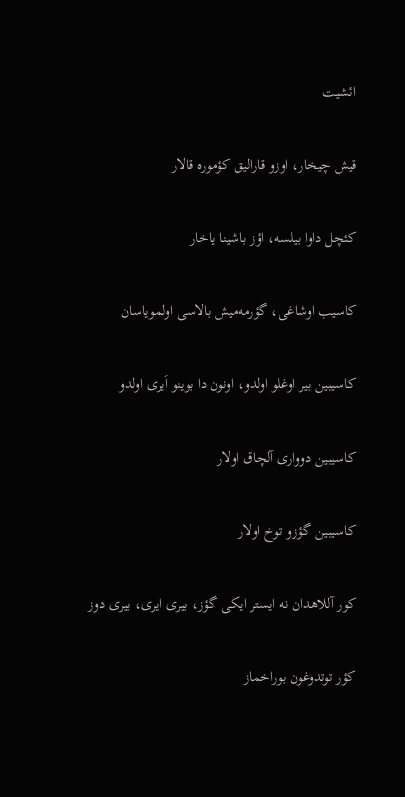ائشیت

قیش چیخار، اوزو قارالیق کؤموره قالار

کئچل داوا بیلسه، اؤز باشینا یاخار

کاسیب اوشاغی، گؤرمه‌میش بالاسی اولمویاسان

کاسیبین بیر اوغلو اولدو، اونون دا بوینو اَیری اولدو

کاسیبین دوواری آلچاق اولار

کاسیبین گؤزو توخ اولار

کور آللاهدان نه ایستر ایکی گؤز، بیری ایری، بیری دوز

کؤر توتدوغون بوراخماز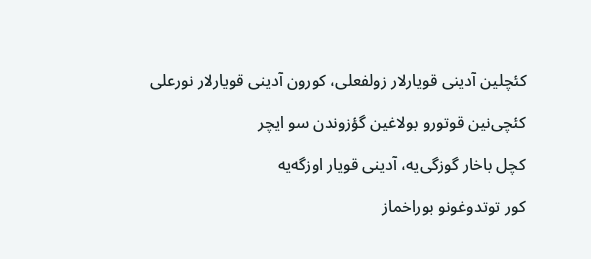کئچلین آدینی قویارلار زولفعلی، کورون آدینی قویارلار نورعلی

کئچی‌نین قوتورو بولاغین گؤزوندن سو ایچر

کچل باخار گوزگی‌یه، آدینی قویار اوزگه‌یه

کور توتدوغونو بوراخماز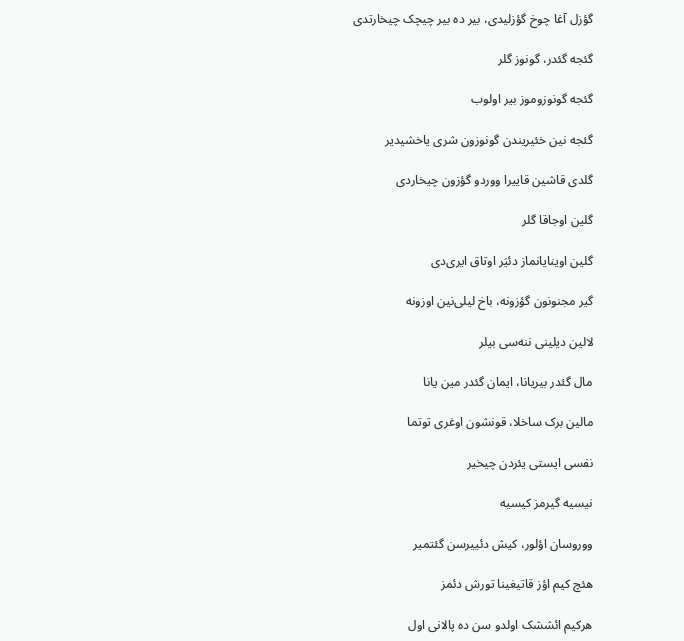گؤزل آغا چوخ گؤزلیدی، بیر ده بیر چیچک چیخارتدی

گئجه گئدر، گونوز گلر

گئجه گونوزوموز بیر اولوب

گئجه نین خئیریندن گونوزون شری یاخشیدیر

گلدی قاشین قاییرا ووردو گؤزون چیخاردی

گلین اوجاقا گلر

گلین اوینایانماز دئیَر اوتاق ایری‌دی

گیر مجنونون گؤزونه، باخ لیلی‌نین اوزونه

لالین دیلینی ننه‌سی بیلر

مال گئدر بیریانا، ایمان گئدر مین یانا

مالین برک ساخلا، قونشون اوغری توتما

نفسی ایستی یئردن چیخیر

نیسیه گیرمز کیسیه

ووروسان اؤلور، کیش دئییرسن گئتمیر

هئچ کیم اؤز قاتیغینا تورش دئمز

هرکیم ائششک اولدو سن ده پالانی اول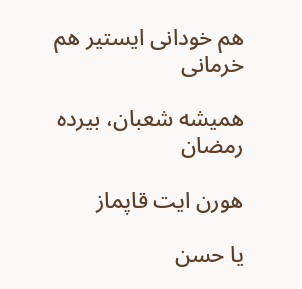هم خودانی ایستیر هم خرمانی

همیشه شعبان، بیرده رمضان

هورن ایت قاپماز

یا حسن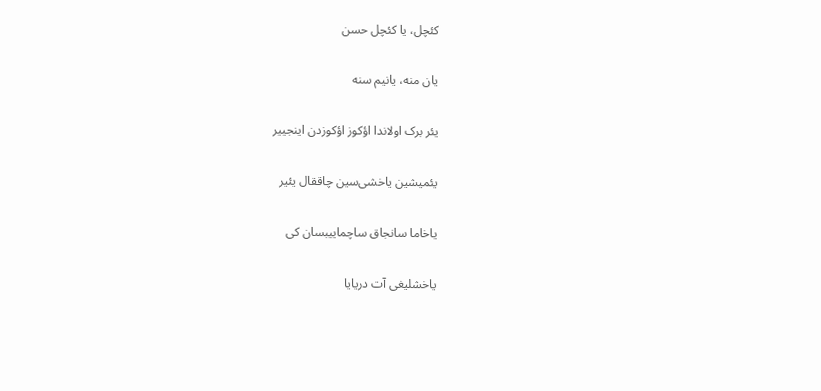کئچل، یا کئچل حسن

یان منه، یانیم سنه

یئر برک اولاندا اؤکوز اؤکوزدن اینجییر

یئمیشین یاخشی‌سین چاققال یئیر

یاخاما سانجاق ساچماییبسان کی

یاخشلیغی آت دریایا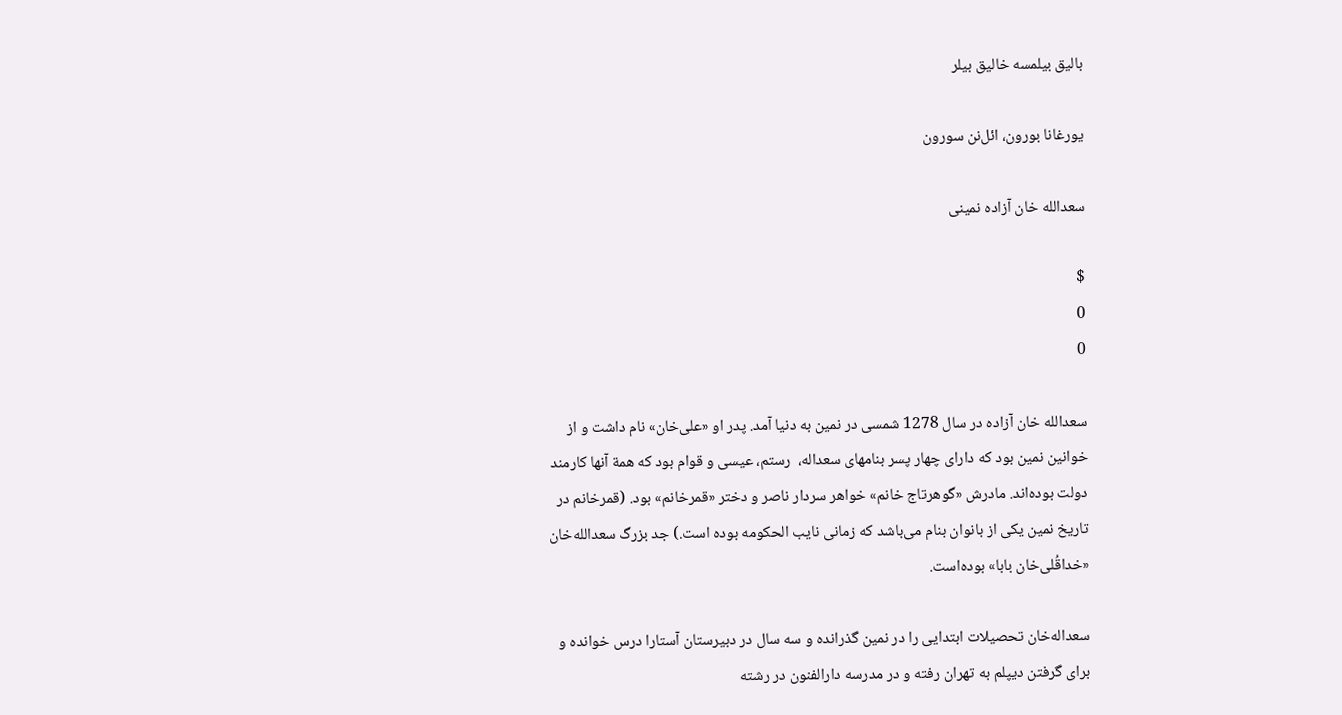بالیق بیلمسه خالیق بیلر

یورغانا بورون، ائل‌نن سورون

سعدالله خان آزاده نمینی

$
0
0

سعدالله خان آزاده در سال 1278 شمسی در نمین به دنیا آمد. پدر او «علی‌خان» نام داشت و از خوانین نمین بود که دارای چهار پسر بنامهای سعداله،  رستم، عیسی و قوام بود که همة آنها کارمند دولت بوده‌اند. مادرش «گوهرتاج خانم» خواهر سردار ناصر و دختر «قمرخانم» بود. (قمرخانم در تاریخ نمین یکی از بانوان بنام می‌باشد که زمانی نایب الحکومه بوده است.) جد بزرگ سعدالله‌خان «خداقُلی‌خان بابا» بوده‌است.

سعداله‌خان تحصیلات ابتدایی را در نمین گذرانده و سه سال در دبیرستان آستارا درس خوانده و برای گرفتن دیپلم به تهران رفته و در مدرسه دارالفنون در رشته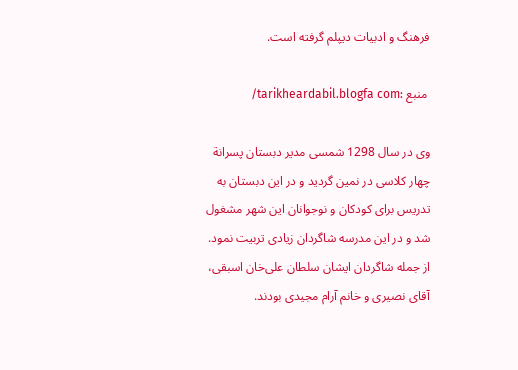فرهنگ و ادبیات دیپلم گرفته است.

 منبع :tarikheardabil.blogfa com/

وی در سال 1298 شمسی مدیر دبستان پسرانة چهار کلاسی در نمین گردید و در این دبستان به تدریس برای کودکان و نوجوانان این شهر مشغول شد و در این مدرسه شاگردان زیادی تربیت نمود. از جمله شاگردان ایشان سلطان علی‌خان اسبقی، آقای نصیری و خانم آرام مجیدی بودند.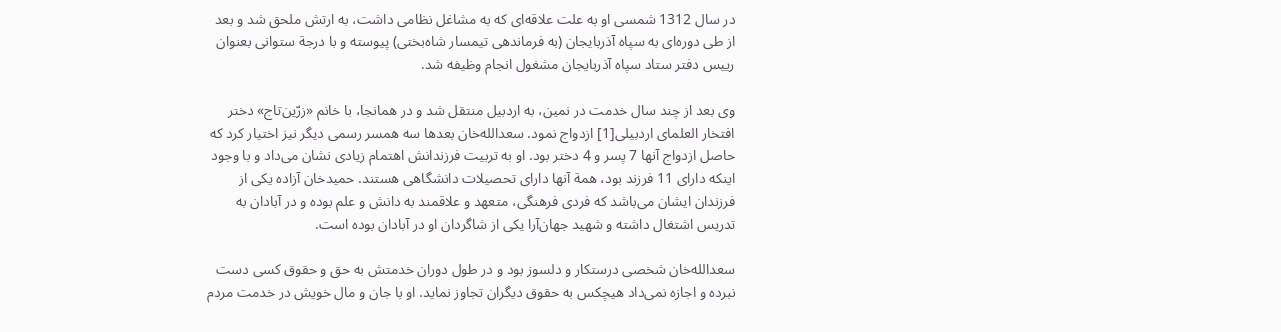در سال 1312 شمسی او به علت علاقه‌ای که به مشاغل نظامی داشت، به ارتش ملحق شد و بعد از طی دوره‌ای به سپاه آذربایجان (به فرماندهی تیمسار شاه‌بختی) پیوسته و با درجة ستوانی بعنوان رییس دفتر ستاد سپاه آذربایجان مشغول انجام وظیفه شد.

وی بعد از چند سال خدمت در نمین، به اردبیل منتقل شد و در همانجا، با خانم «زرّین‌تاج» دختر افتخار العلمای اردبیلی[1] ازدواج نمود. سعدالله‌خان بعدها سه همسر رسمی دیگر نیز اختیار کرد که حاصل ازدواج آنها 7 پسر و 4 دختر بود. او به تربیت فرزندانش اهتمام زیادی نشان می‌داد و با وجود اینکه دارای 11 فرزند بود، همة آنها دارای تحصیلات دانشگاهی هستند. حمیدخان آزاده یکی از فرزندان ایشان می‌باشد که فردی فرهنگی، متعهد و علاقمند به دانش و علم بوده و در آبادان به تدریس اشتغال داشته‌ و شهید جهان‌آرا یکی از شاگردان او در آبادان بوده است.

سعدالله‌خان شخصی درستکار و دلسوز بود و در طول دوران خدمتش به حق و حقوق کسی دست نبرده و اجازه نمی‌داد هیچکس به حقوق دیگران تجاوز نماید. او با جان و مال خویش در خدمت مردم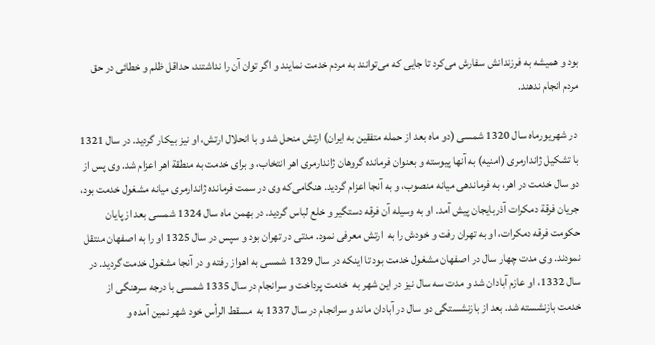بود و همیشه به فرزندانش سفارش می‌کرد تا جایی که می‌توانند به مردم خدمت نمایند و اگر توان آن را نداشتند، حداقل ظلم و خطائی در حق مردم انجام ندهند.

 در شهریورماه سال 1320 شمسی (دو ماه بعد از حمله متفقین به ایران) ارتش منحل ‌شد و با انحلال ارتش، او نیز بیکار ‌گردید. در سال 1321 با تشکیل ژاندارمری (امنیه) به آنها پیوسته و بعنوان فرمانده گروهان ژاندارمری اهر انتخاب، و برای خدمت به منطقة اهر اعزام ‌شد. وی پس از دو سال خدمت در اهر، به فرماندهی میانه منصوب، و به آنجا اعزام گردید. هنگامی‌که وی در سمت فرمانده ژاندارمری میانه مشغول خدمت بود، جریان فرقة دمکرات آذربایجان پیش آمد. او به وسیله آن فرقه دستگیر و خلع لباس گردید. در بهمن ماه سال 1324 شمسی بعد از پایان حکومت فرقه دمکرات، او به تهران رفت و خودش را به  ارتش معرفی نمود. مدتی در تهران بود و سپس در سال 1325 او را به اصفهان منتقل نمودند. وی مدت چهار سال در اصفهان مشغول خدمت بود تا اینکه در سال 1329 شمسی به اهواز رفته و در آنجا مشغول خدمت گردید. در سال 1332، او عازم آبادان شد و مدت سه سال نیز در این شهر به  خدمت پرداخت و سرانجام در سال 1335 شمسی با درجه سرهنگی از خدمت بازنشسته شد. بعد از بازنشستگی دو سال در آبادان ماند و سرانجام در سال 1337 به  مسقط الرأس خود شهر نمین آمده و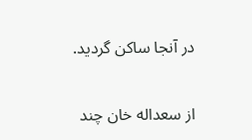در آنجا ساکن گردید.

از سعداله خان چند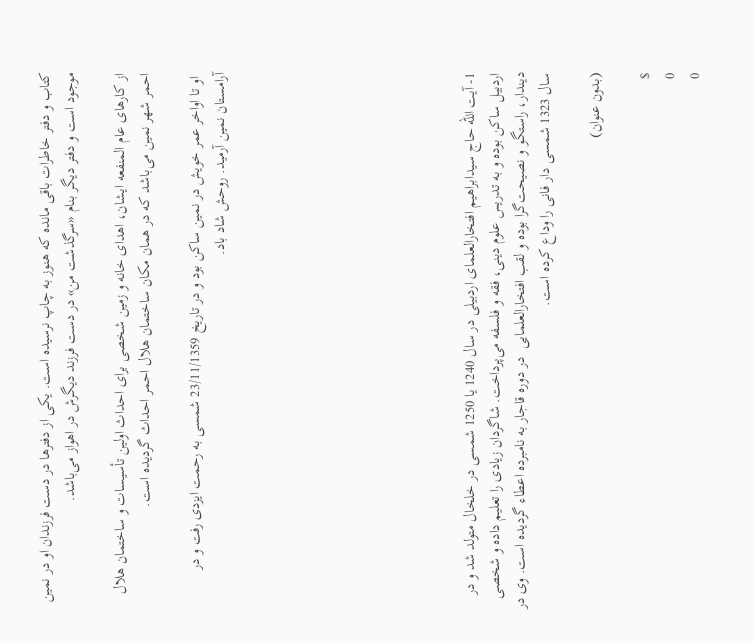کتاب و دفتر خاطرات باقی مانده که هنوز به چاپ نرسیده است. یکی از دفترها در دست فرزندان او در نمین موجود است و دفتر دیگر بنام «سرگذشت من» در دست فرزند دیگرش در اهواز می‌باشد.

از کارهای عام المنفعه ایشان، اهدای خانه و زمین شخصی برای احداث اولین تأسیسات و ساختمان هلال احمر شهر نمین می‌باشد که در همان مکان ساختمان هلال احمر احداث گردیده است.

 او تا اواخر عمر خویش در نمین ساکن بود و در تاریخ 23/11/1359 شمسی به رحمت ایزدی رفت و در آرامستان نمین آرمید. روحش شاد باد.









1- آیت الله حاج سیدابراهیم افتخارالعلمای اردبیلی در سال 1240 یا 1250 شمسی در خلخال متولد شد و در اردبیل ساکن بوده و به تدریس علوم دینی، فقه و فلسفه می‌پرداخت. شاگردان زیادی را تعلیم داده و شخصی دیندار، راستگو و نصیحت‌گرا بوده و لقب افتخارالعلمایی  در دوره قاجار به نامبرده اعطاء گردیده است. وی در سال 1323 شمسی دار فانی را وداع کرده است.

(بدون عنوان)

$
0
0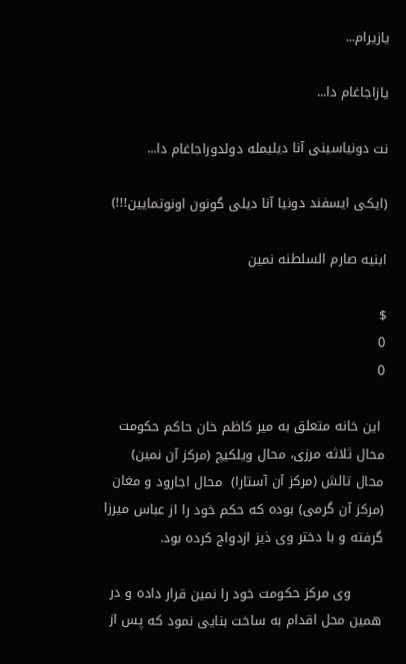یازیرام...

یازاجاغام دا...

نت دونیاسینی آنا دیلیمله دولدوراجاغام دا...

(ایکی ایسفند دونیا آنا دیلی گونون اونوتمایین!!!)

ابنیه صارم السلطنه نمین

$
0
0

 این خانه متعلق به میر کاظم خان حاکم حکومت محال ثلاثه مرزی، محال ویلکیچ (مرکز آن نمین) محال تالش (مرکز آن آستارا)  محال اجارود و مغان (مرکز آن گرمی) بوده که حکم خود را از عباس میرزا گرفته و با دختر وی ذیز ازدواج کرده بود.

       وی مرکز حکومت خود را نمین قرار داده و در همین محل اقدام به ساخت بنایی نمود که پس از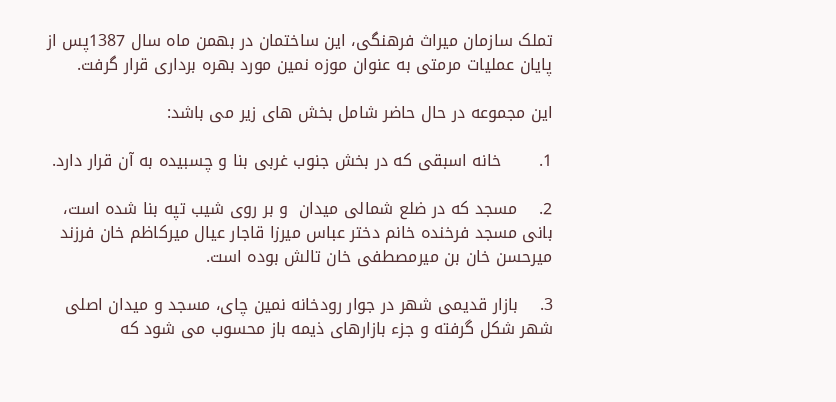تملک سازمان میراث فرهنگی، این ساختمان در بهمن ماه سال 1387پس از پایان عملیات مرمتی به عنوان موزه نمین مورد بهره برداری قرار گرفت.

این مجموعه در حال حاضر شامل بخش های زیر می باشد:

1.       خانه اسبقی که در بخش جنوب غربی بنا و چسبیده به آن قرار دارد.

2.    مسجد که در ضلع شمالی میدان  و بر روی شیب تپه بنا شده است، بانی مسجد فرخنده خانم دختر عباس میرزا قاجار عیال میرکاظم خان فرزند میرحسن خان بن میرمصطفی خان تالش بوده است.

3.    بازار قدیمی شهر در جوار رودخانه نمین چای، مسجد و میدان اصلی شهر شکل گرفته و جزء بازارهای ذیمه باز محسوب می شود که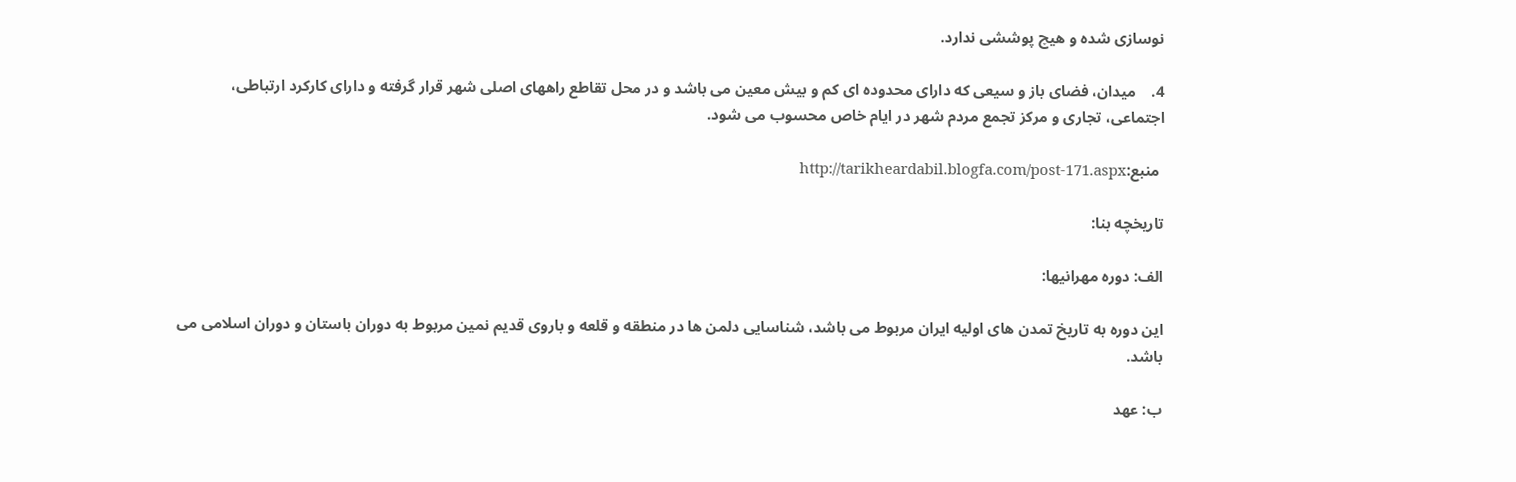نوسازی شده و هیچ پوششی ندارد.

4.    میدان، فضای باز و سیعی که دارای محدوده ای کم و بیش معین می باشد و در محل تقاطع راههای اصلی شهر قرار گرفته و دارای کارکرد ارتباطی، اجتماعی، تجاری و مرکز تجمع مردم شهر در ایام خاص محسوب می شود.

 منبع:http://tarikheardabil.blogfa.com/post-171.aspx

تاریخچه بنا:

الف: دوره مهرانیها:

این دوره به تاریخ تمدن های اولیه ایران مربوط می باشد، شناسایی دلمن ها در منطقه و قلعه و باروی قدیم نمین مربوط به دوران باستان و دوران اسلامی می باشد.

ب: عهد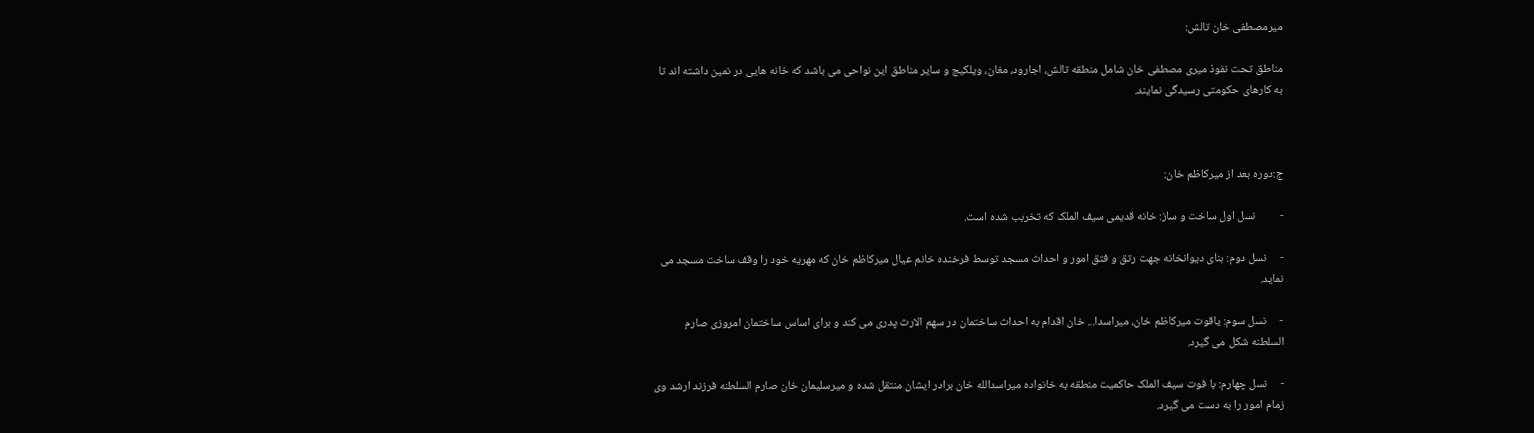میرمصطفی خان تالش:

مناطق تحت نفوذ میری مصطفی خان شامل منطقه تالش، اجارود، مغان، ویلکیج و سایر مناطق این نواحی می باشد که خانه هایی در نمین داشته اند تا به کارهای حکومتی رسیدگی نمایند.



ج:دوره بعد از میرکاظم خان:

-         نسل اول ساخت و ساز: خانه قدیمی سیف الملک که تخربب شده است.

-     نسل دوم: بنای دیوانخانه جهت رتق و فتق امور و احداث مسجد توسط فرخنده خانم عیال میرکاظم خان که مهریه خود را وقف ساخت مسجد می نماید.

-     نسل سوم: یاقوت میرکاظم خان، میراسدا... خان اقدام به احداث ساختمان در سهم الارث پدری می کند و برای اساس ساختمان امروزی صارم السلطنه شکل می گیرد.

-     نسل چهارم: با فوت سیف الملک حاکمیت منطقه به خانواده میراسدالله خان برادر ایشان منتقل شده و میرسلیمان خان صارم السلطنه فرزند ارشد وی زمام امور را به دست می گیرد.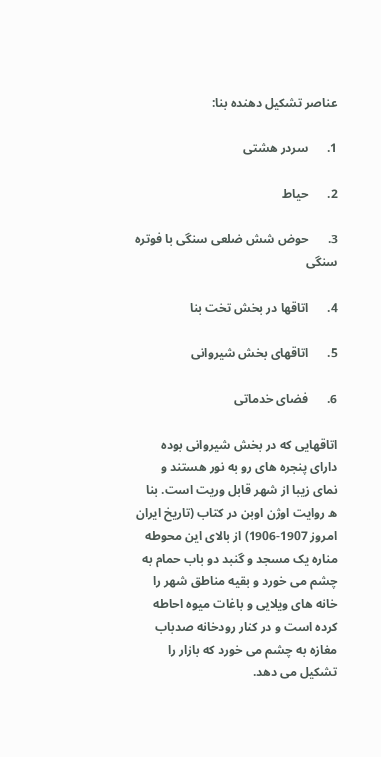عناصر تشکیل دهنده بنا:

1.      سردر هشتی

2.      حیاط

3.      حوض شش ضلعی سنگی با فوتره سنگی

4.      اتاقها در بخش تخت بنا

5.      اتاقهای بخش شیروانی

6.      فضای خدماتی

اتاقهایی که در بخش شیروانی بوده دارای پنجره های رو به نور هستند و نمای زیبا از شهر قابل وریت است. بنا ه روایت اوژن اوبن در کتاب (تاریخ ایران امروز 1907-1906) از بالای این محوطه مناره یک مسجد و گنبد دو باب حمام به چشم می خورد و بقیه مناطق شهر را خانه های ویلایی و باغات میوه احاطه کرده است و در کنار رودخانه صدباب مغازه به چشم می خورد که بازار را تشکیل می دهد.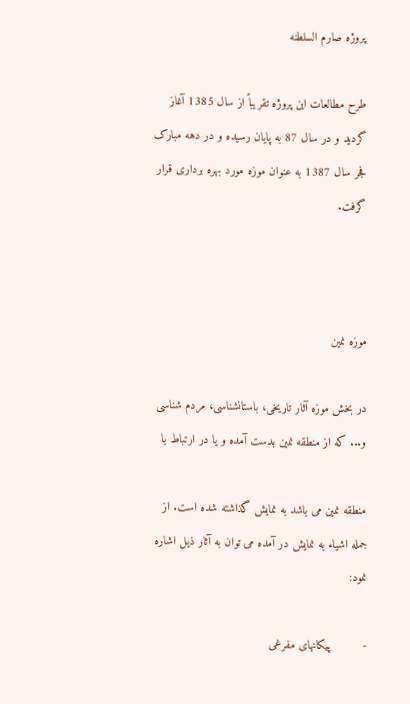پروژه صارم السلطنه

طرح مطالعات این پروژه تقریباً از سال 1385 آغاز گردید و در سال 87 به پایان رسیده و در دهه مبارک  فجر سال 1387 به عنوان موزه مورد بهره برداری قرار گرفت.



موزه نمین

در بخش موزه آثار تاریخی، باستانشناسی، مردم شناسی و... که از منطقه نمین بدست آمده و یا در ارتباط با

منطقه نمین می باشد به نمایش گذاشته شده است. از جمله اشیاء به نمایش در آمده می توان به آثار ذیل اشاره نمود:

-         پیکانهای مفرغی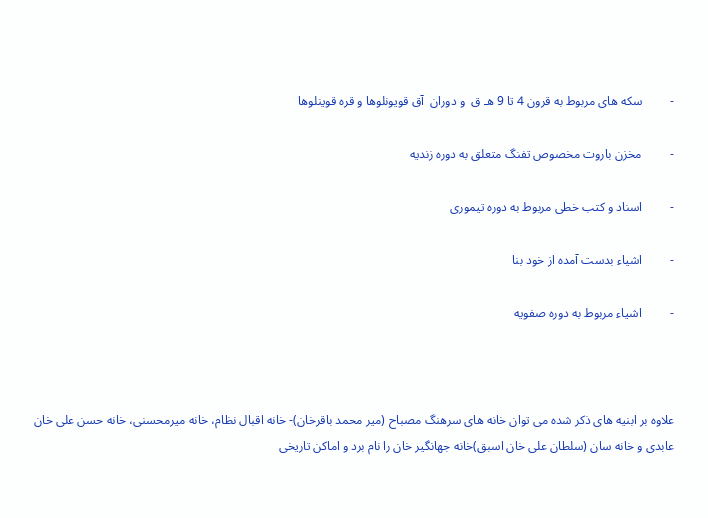-         سکه های مربوط به قرون 4 تا 9 هـ ق  و دوران  آق قویونلوها و قره قوینلوها

-         مخزن باروت مخصوص تفنگ متعلق به دوره زندیه

-         اسناد و کتب خطی مربوط به دوره تیموری

-         اشیاء بدست آمده از خود بنا

-         اشیاء مربوط به دوره صفویه



علاوه بر ابنیه های ذکر شده می توان خانه های سرهنگ مصباح (میر محمد باقرخان)- خانه اقبال نظام، خانه میرمحسنی، خانه حسن علی خان عابدی و خانه سان (سلطان علی خان اسبق)خانه جهانگیر خان را نام برد و اماکن تاریخی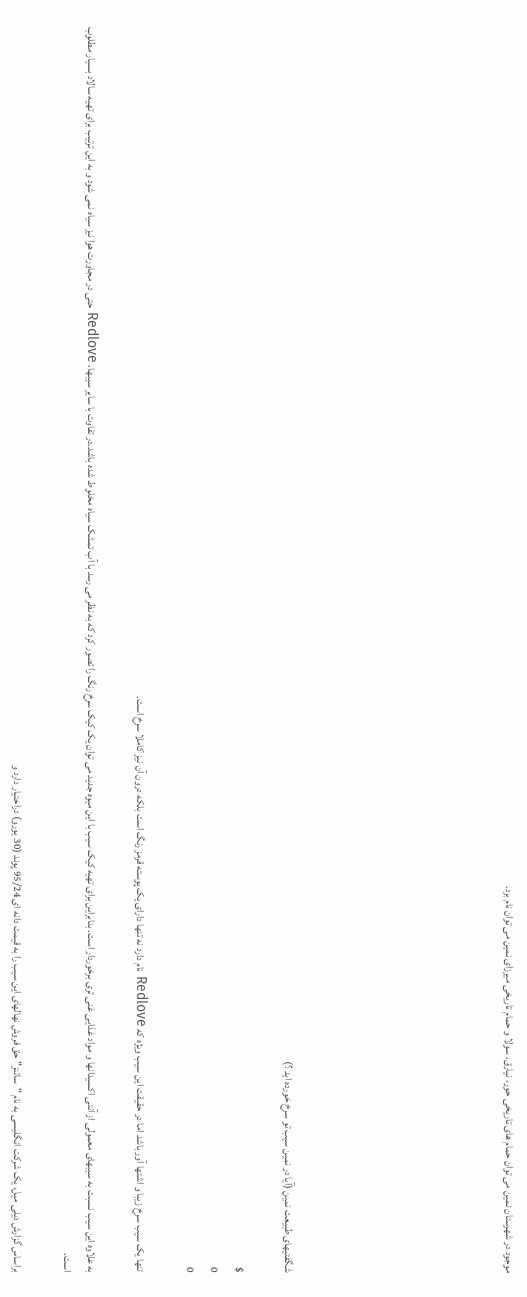موجود در شهرستان نمین می توان حمام های تاریخی حور، نیارق، سولا و حمام تاریخی میرزای نمین می توان نام برد.








شگفتیهای طبیعت نمین (آیا در نمین سیب تو سرخ خورده اید ؟)

$
0
0

تنها یک سیب سرخ زیبا و اشتها آور باشد اما در حقیقت این سیب ویژه که Redlove نام دارد نه تنها دارای یک پوسته قرمز رنگ است بلکه درون آن نیز کاملا سرخ است.

به علاوه این سیب نسبت به سیبهای معمولی از آنتی اکسیدانها و مواد غذایی غنی تری برخوردار است. بنابراین برای تهیه کیک سیب با این میوه جدید می توان یک کیک سرخ رنگ را تصور کرد که به نظر می رسد با آب تمشک سیاه مخلوط شده باشد.در تفاوت با سایر سیبها، Redlove حتی در مجاورت هوا نیز سیاه نمی شود و به این ترتیب برای تهیه سالاد بسیار مطلوب است.

براساس گزارش دیلی میل، یک شرکت انگلیسی به نام "ساتنز" حق فروش نهالهای این سیب را به قیمت دانه ای 95/24 پوند (30 یورو) دراختیار دارد و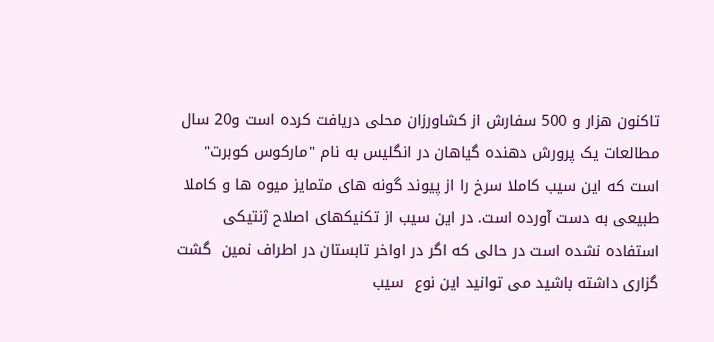تاکنون هزار و 500 سفارش از کشاورزان محلی دریافت کرده است و20 سال مطالعات یک پرورش دهنده گیاهان در انگلیس به نام "مارکوس کوبرت" است که این سیب کاملا سرخ را از پیوند گونه های متمایز میوه ها و کاملا طبیعی به دست آورده است. در این سیب از تکنیکهای اصلاح ژنتیکی استفاده نشده است در حالی که اگر در اواخر تابستان در اطراف نمین  گشت گزاری داشته باشید می توانید این نوع  سیب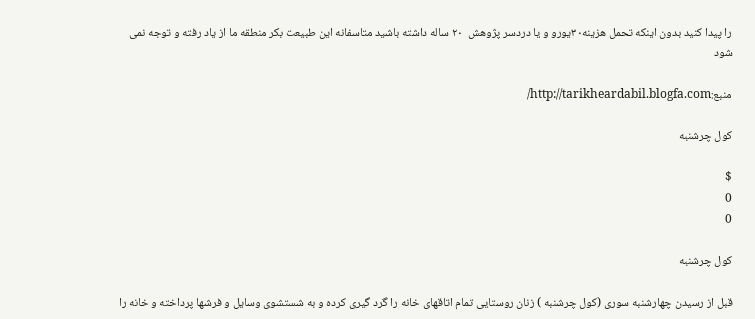را پیدا کنید بدون اینکه تحمل هزینه۳۰یورو و یا دردسر پژوهش  ۲۰ ساله داشته باشید متاسفانه این طبیعت بکر منطقه ما از یاد رفته و توجه نمی شود

منبع:http://tarikheardabil.blogfa.com/

کول چرشنبه

$
0
0

کول چرشنبه

قبل از رسیدن چهارشنبه سوری (کول چرشنبه ) زنان روستایی تمام اتاقهای خانه را گرد گیری کرده و به شستشوی وسایل و فرشها پرداخته و خانه را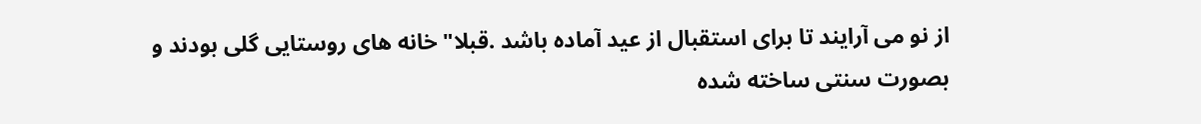از نو می آرایند تا برای استقبال از عید آماده باشد .قبلا" خانه های روستایی گلی بودند و بصورت سنتی ساخته شده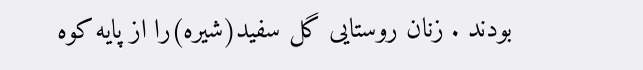بودند . زنان روستایی گل سفید(شیره)را از پایه کوه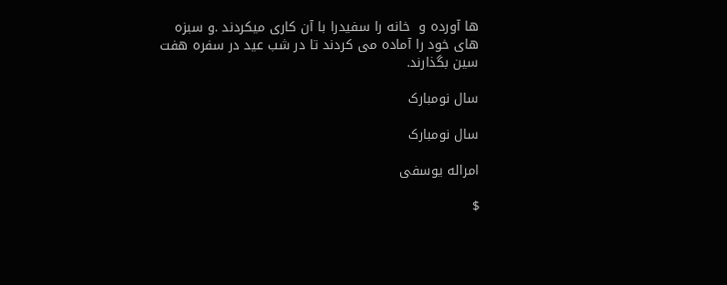ها آورده و  خانه را سفیدرا با آن کاری میکردند .و سبزه های خود را آماده می کردند تا در شب عید در سفره هفت سین بگذارند.

سال نومبارک

سال نومبارک

امراله یوسفی

$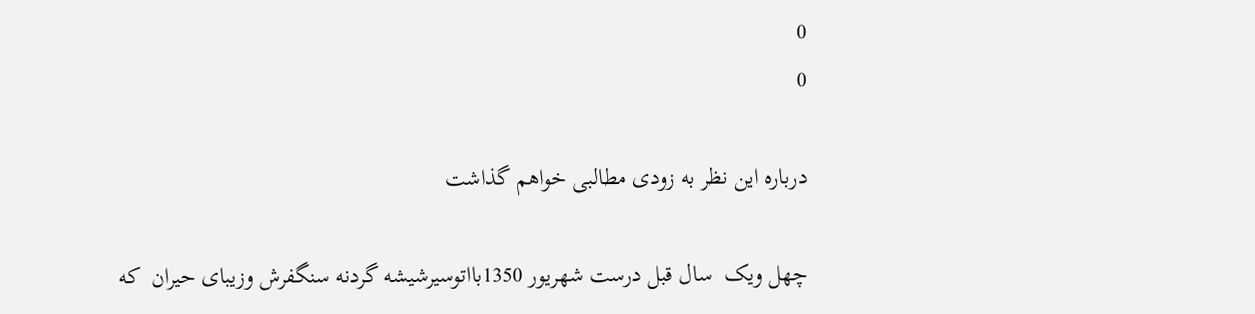0
0

درباره این نظر به زودی مطالبی خواهم گذاشت

چهل ویک  سال قبل درست شهریور 1350بااتوسیرشیشه گردنه سنگفرش وزیبای حیران  که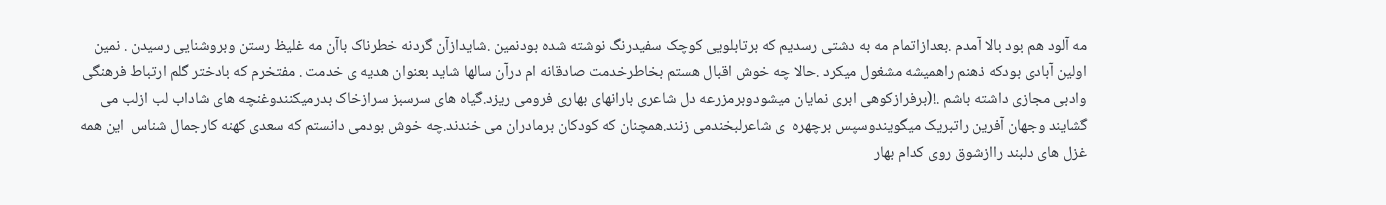مه آلود هم بود بالا آمدم .بعدازاتمام مه به دشتی رسدیم که برتابلویی کوچک سفیدرنگ نوشته شده بودنمین .شایدازآن گردنه خطرناک باآن مه غلیظ رستن وبروشنایی رسیدن . نمین اولین آبادی بودکه ذهنم راهمیشه مشغول میکرد .حالا چه خوش اقبال هستم بخاطرخدمت صادقانه ام درآن سالها شاید بعنوان هدیه ی خدمت . مفتخرم که بادختر گلم ارتباط فرهنگی وادبی مجازی داشته باشم .!(برفرازکوهی ابری نمایان میشودوبرمزرعه دل شاعری بارانهای بهاری فرومی ریزد.گیاه های سرسبز سرازخاک بدرمیکنندوغنچه های شاداب لب ازلب می گشایند وجهان آفرین راتبریک میگویندوسپس برچهره  ی شاعرلبخندمی زنند.همچنان که کودکان برمادران می خندند.چه خوش بودمی دانستم که سعدی کهنه کارجمال شناس  این همه غزل های دلبند راازشوق روی کدام بهار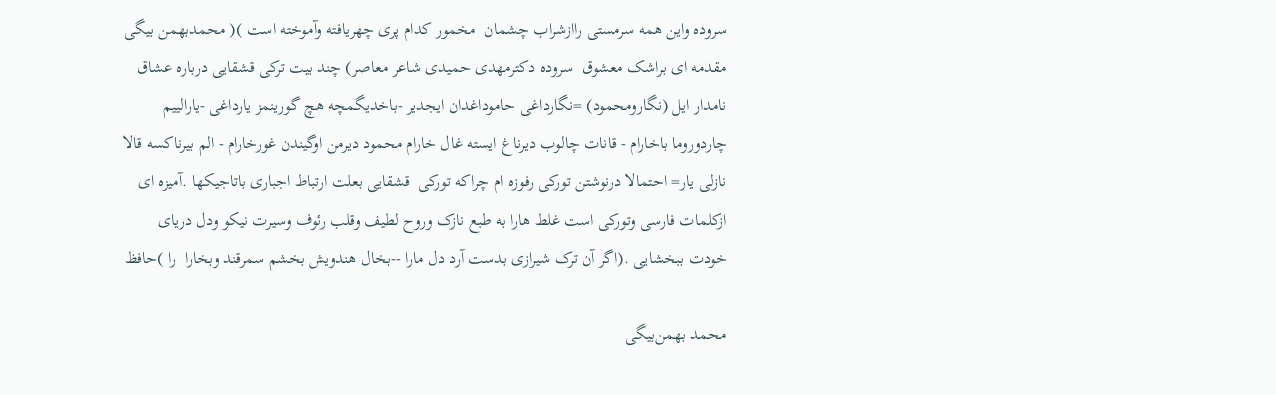سروده واین همه سرمستی راازشراب چشمان  مخمور کدام پری چهریافته وآموخته است )( محمدبهمن بیگی مقدمه ای براشک معشوق  سروده دکترمهدی حمیدی شاعر معاصر) چند بیت ترکی قشقایی درباره عشاق نامدار ایل (نگارومحمود) =نگارداغی حاموداغدان ایجدیر -باخدیگمچه هچ گورینمز یارداغی -یارالییم چاردوروما باخارام - قانات چالوب دیرناغ ایسته غال خارام محمود دیرمن اوگیندن غورخارام - الم بیرناکسه قالا نازلی یار= احتمالا درنوشتن تورکی رفوزه ام چراکه تورکی  قشقایی بعلت ارتباط اجباری باتاجیکها .آمیزه ای ازکلمات فارسی وتورکی است غلط هارا به طبع نازک وروح لطیف وقلب رئوف وسیرت نیکو ودل دریای خودت ببخشایی .(اگر آن ترک شیرازی بدست آرد دل مارا --بخال هندویش بخشم سمرقند وبخارا  را )حافظ

محمد بهمن‌بیگی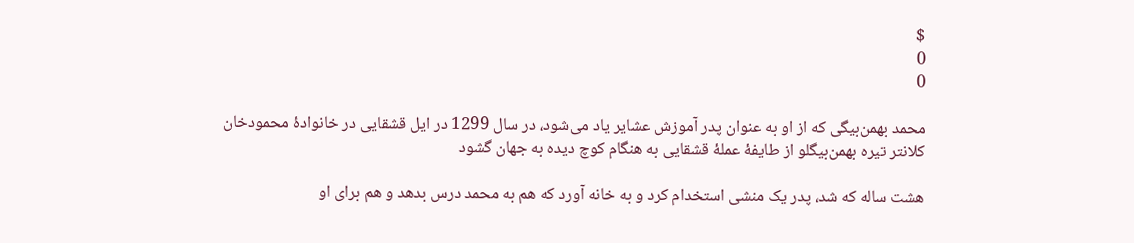$
0
0

محمد بهمن‌بیگی که از او به عنوان پدر آموزش عشایر یاد می‌شود، در سال 1299 در ایل قشقایی در خانوادهٔ محمودخان کلانتر تیره بهمن‌بیگلو از طایفهٔ عملهٔ قشقایی به هنگام کوچ دیده به جهان گشود

هشت ساله که شد، پدر یک منشی استخدام کرد و به خانه آورد که هم به محمد درس بدهد و هم برای او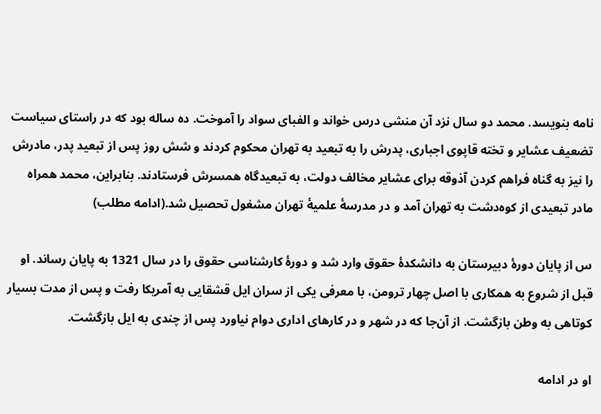نامه بنویسد. محمد دو سال نزد آن منشی درس خواند و الفبای سواد را آموخت. ده ساله بود که در راستای سیاست تضعیف عشایر و تخته قاپوی اجباری، پدرش را به تبعید به تهران محکوم کردند و شش روز پس از تبعید پدر، مادرش را نیز به گناه فراهم کردن آذوقه برای عشایر مخالف دولت، به تبعیدگاه همسرش فرستادند. بنابراین، محمد همراه مادر تبعیدی از کوه‌دشت به تهران آمد و در مدرسهٔ علمیهٔ تهران مشغول تحصیل شد.(ادامه مطلب)

س از پایان دورهٔ دبیرستان به دانشکدهٔ حقوق وارد شد و دورهٔ کارشناسی حقوق را در سال 1321 به پایان رساند. او قبل از شروع به همکاری با اصل چهار ترومن، با معرفی یکی از سران ایل قشقایی به آمریکا رفت و پس از مدت بسیار کوتاهی به وطن بازگشت. از آن‌جا که در شهر و در کارهای اداری دوام نیاورد پس از چندی به ایل بازگشت.

او در ادامه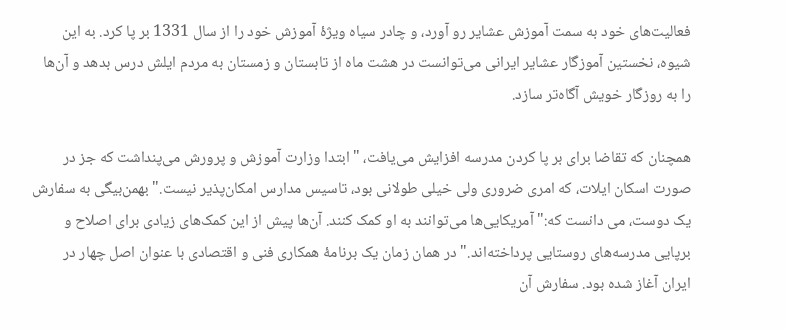فعالیت‌های خود به سمت آموزش عشایر رو آورد، و چادر سیاه ویژهٔ آموزش خود را از سال 1331 بر پا کرد. به این شیوه، نخستین آموزگار عشایر ایرانی می‌توانست در هشت ماه از تابستان و زمستان به مردم ایلش درس بدهد و آن‌ها را به روزگار خویش آگاه‌تر سازد.

همچنان که تقاضا برای بر پا کردن مدرسه افزایش می‌یافت، "ابتدا وزارت آموزش و پرورش می‌پنداشت که جز در صورت اسکان ایلات، که امری ضروری ولی خیلی طولانی بود، تاسیس مدارس امکان‌پذیر نیست." بهمن‌بیگی به سفارش یک دوست، می دانست که:" آمریکایی‌ها می‌توانند به او کمک کنند. آن‌ها پیش از این کمک‌های زیادی برای اصلاح و برپایی مدرسه‌های روستایی پرداخته‌اند." در همان زمان یک برنامهٔ همکاری فنی و اقتصادی با عنوان اصل چهار در ایران آغاز شده بود. سفارش آن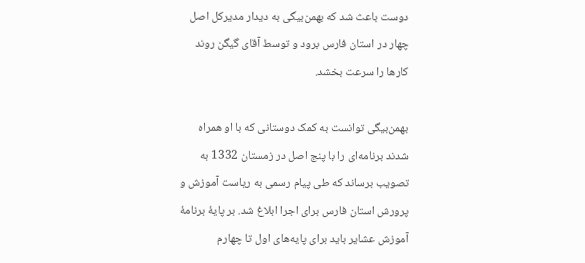دوست باعث شد که بهمن‌بیگی به دیدار مدیرکل اصل چهار در استان فارس برود و توسط آقای گیگن روند کارها را سرعت بخشد.

بهمن‌بیگی توانست به کمک دوستانی که با او همراه شدند برنامه‌ای را با پنج اصل در زمستان 1332 به تصویب برساند که طی پیام رسمی به ریاست آموزش و پرورش استان فارس برای اجرا ابلاغ شد. بر پایهٔ برنامهٔ آموزش عشایر باید برای پایه‌های اول تا چهارم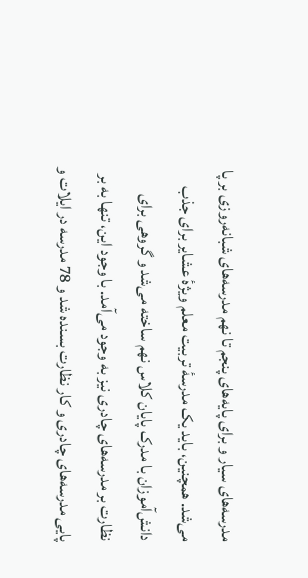مدرسه‌های سیار و برای پایه‌های پنجم تا نهم مدرسه‌های شبانه‌روزی بر پا می‌شد. همچنین، باید یک مدرسهٔ تربیت معلم ویژهٔ عشایر برای جذب دانش‌آموزان با مدرک پایان کلاس نهم ساخته می‌شد و گروهی برای نظارت بر مدرسه‌های چادری نیز به وجود می‌آمد. با وجود این، تنها به بر پایی مدرسه‌های چادری و کار نظارت بسنده شد و 78 مدرسه در ایلات و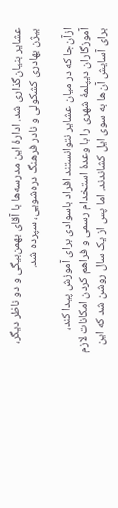عشایر بنیان‌گذاری شد. ادارهٔ این مدرسه‌ها با آقای بهمن‌بیگی و دو ناظر دیگر، بیژن بهادری کشکولی و نادر فرهنگ دره‌شویی، سپرده شد.

ازآن‌جا که در میان عشایر نتوانستند افراد باسوادی برای آموزش پیدا کند، آموزگاران دیپلمهٔ شهری را با وعدهٔ استخدام رسمی و فراهم کردن امکانات لازم برای آسایش آن‌ها به سوی ایل کشاندند. اما پس از یک سال روشن شد که این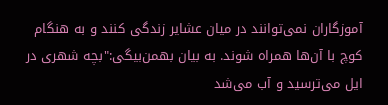آموزگاران نمی‌توانند در میان عشایر زندگی کنند و به هنگام کوچ با آن‌ها همراه شوند. به بیان بهمن‌بیگی:"بچه شهری در ایل می‌ترسید و آب می‌شد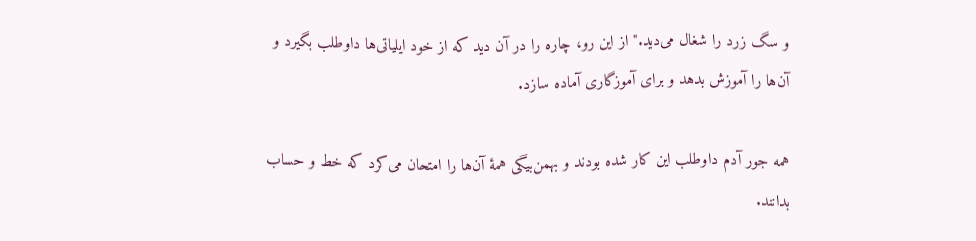و سگ زرد را شغال می‌دید." از این رو، چاره را در آن دید که از خود ایلیاتی‌ها داوطلب بگیرد و آن‌ها را آموزش بدهد و برای آموزگاری آماده سازد.

همه جور آدم داوطلب این کار شده بودند و بهمن‌بیگی همهٔ آن‌ها را امتحان می‌کرد که خط و حساب بدانند.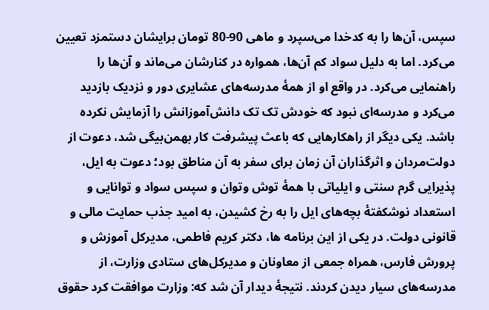سپس، آن‌ها را به کدخدا می‌سپرد و ماهی 90-80 تومان برایشان دستمزد تعیین می‌کرد. اما به دلیل سواد کم آن‌ها، همواره در کنارشان می‌ماند و آن‌ها را راهنمایی می‌کرد. در واقع او از همهٔ مدرسه‌های عشایری دور و نزدیک بازدید می‌کرد و مدرسه‌ای نبود که خودش تک تک دانش‌آموزانش را آزمایش نکرده باشد. یکی دیگر از راهکارهایی که باعث پیشرفت کار بهمن‌بیگی شد، دعوت از دولت‌مردان و اثرگذاران آن زمان برای سفر به آن مناطق بود؛ دعوت به ایل، پذیرایی گرم سنتی و ایلیاتی با همهٔ توش وتوان و سپس سواد و توانایی و استعداد نوشکفتهٔ بچه‌های ایل را به رخ کشیدن، به امید جذب حمایت مالی و قانونی دولت. در یکی از این برنامه ها، دکتر کریم فاطمی، مدیرکل آموزش و پرورش فارس، همراه جمعی از معاونان و مدیرکل‌های ستادی وزارت، از مدرسه‌های سیار دیدن کردند. نتیجهٔ دیدار آن شد که: وزارت موافقت کرد حقوق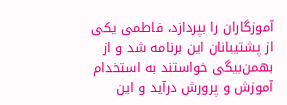آموزگاران را بپردازد، فاطمی یکی از پشتیبانان این برنامه شد و از بهمن‌بیگی خواستند به استخدام آموزش و پرورش درآید و این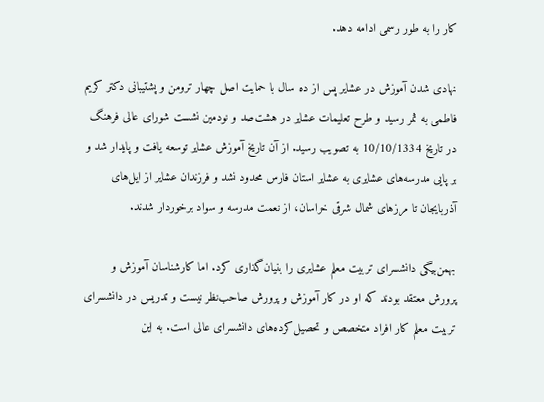کار را به طور رسمی ادامه دهد.

نهادی شدن آموزش در عشایر پس از ده سال با حمایت اصل چهار ترومن و پشتیبانی دکتر کریم فاطمی به ثمر رسید و طرح تعلیمات عشایر در هشت‌صد و نودمین نشست شورای عالی فرهنگ در تاریخ 10/10/1334 به تصویب رسید. از آن تاریخ آموزش عشایر توسعه یافت و پایدار شد و بر پایی مدرسه‌های عشایری به عشایر استان فارس محدود نشد و فرزندان عشایر از ایل‌های آذربایجان تا مرزهای شمال شرقی خراسان، از نعمت مدرسه و سواد برخوردار شدند.

بهمن‌بیگی دانشسرای تربیت معلم عشایری را بنیان‌گذاری کرد. اما کارشناسان آموزش و پرورش معتقد بودند که او در کار آموزش و پرورش صاحب‌نظر نیست و تدریس در دانشسرای تربیت معلم کار افراد متخصص و تحصیل‌کرده‌های دانشسرای عالی است. به این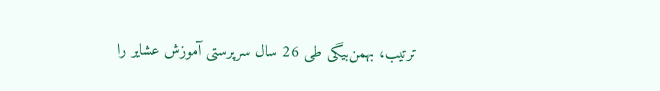ترتیب، بهمن‌بیگی طی 26 سال سرپرستی آموزش عشایر را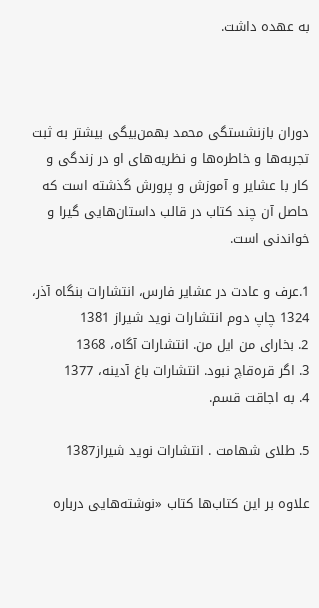به عهده داشت.



دوران بازنشستگی محمد بهمن‌بیگی بیشتر به ثبت تجربه‌ها و خاطره‌ها و نظریه‌های او در زندگی و کار با عشایر و آموزش و پرورش گذشته است که حاصل آن چند کتاب در قالب داستان‌هایی گیرا و خواندنی است.

1.عرف و عادت در عشایر فارس، انتشارات بنگاه آذر، 1324 چاپ دوم انتشارات نوید شیراز 1381
2. بخارای من ایل من. انتشارات آگاه، 1368
3. اگر قره‌قاچ نبود. انتشارات باغ آدینه، 1377
4. به اجاقت قسم.

5. طلای شهامت . انتشارات نوید شیراز1387

علاوه بر این کتاب‌ها کتاب «نوشته‌هایی درباره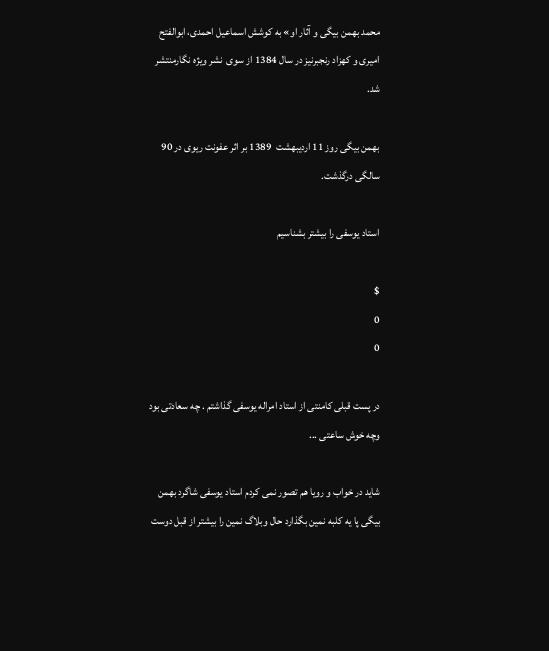محمد بهمن بیگی و آثار او» به کوشش اسماعیل احمدی، ابوالفتح امیری و کهزاد رنجبرنیز در سال 1384 از سوی  نشر ویژه نگارمنتشر شد.

بهمن بیگی روز 11 اردیبهشت  1389 بر اثر عفونت ریوی در 90 سالگی درگذشت.

استاد یوسفی را بیشتر بشناسیم

$
0
0

در پست قبلی کامنتی از استاد امراله یوسفی گذاشتم . چه سعادتی بود وچه خوش ساعتی ...

شاید در خواب و رویا هم تصور نمی کردم استاد یوسفی شاگرد بهمن بیگی پا یه کلبه نمین بگذارد حال وبلاگ نمین را بیشتر از قبل دوست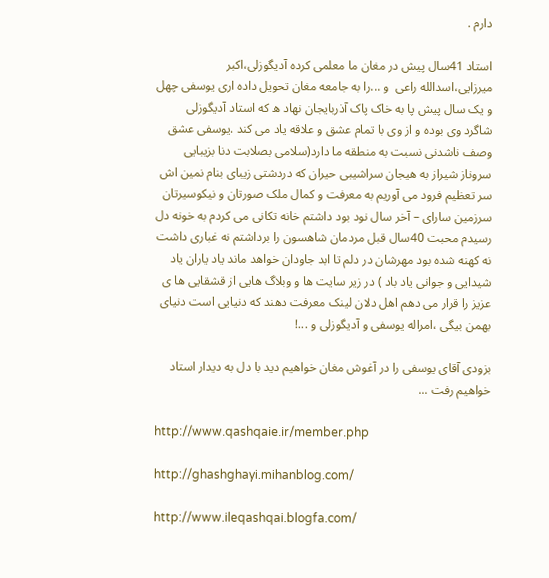دارم .

استاد 41سال پیش در مغان ما معلمی کرده آدیگوزلی،اکبر میرزایی،اسدالله راعی  و ...را به جامعه مغان تحویل داده اری یوسفی چهل و یک سال پیش پا به خاک پاک آذربایجان نهاد ه که استاد آدیگوزلی شاگرد وی بوده و از وی با تمام عشق و علاقه یاد می کند .یوسفی عشق وصف ناشدنی نسبت به منطقه ما دارد(سلامی بصلابت دنا بزیبایی سروناز شیراز به هیجان سراشیبی حیران که دردشتی زیبای بنام نمین اش سر تعظیم فرود می آوریم به معرفت و کمال ملک صورتان و نیکوسیرتان سرزمین سارای – آخر سال نود بود داشتم خانه تکانی می کردم به خونه دل رسیدم محبت 40سال قبل مردمان شاهسون را برداشتم نه غباری داشت نه کهنه شده بود مهرشان در دلم تا ابد جاودان خواهد ماند یاد یاران یاد شیدایی و جوانی یاد باد ) در زیر سایت ها و وبلاگ هایی از قشقایی ها ی عزیز را قرار می دهم اهل دلان لینک معرفت دهند که دنیایی است دنیای بهمن بیگی ،امراله یوسفی و آدیگوزلی و ...!

بزودی آقای یوسفی را در آغوش مغان خواهیم دید با دل به دیدار استاد خواهیم رفت ...

http://www.qashqaie.ir/member.php

http://ghashghayi.mihanblog.com/

http://www.ileqashqai.blogfa.com/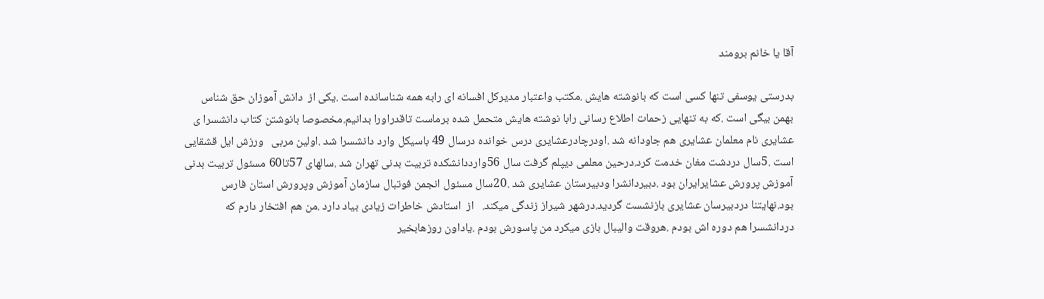آقا یا خانم برومند

بدرستی یوسفی تنها کسی است که بانوشته هایش .مکتب واعتبار مدیرکل افسانه ای رابه همه شناسانده است .یکی از  دانش آموزان حق شناس بهمن بیگی است .که به تنهایی زحمات اطلاع رسانی رابا نوشته هایش متحمل شده برماست تاقدراورا بدانیم.مخصوصا بانوشتن کتاب دانشسرا ی عشایری نام معلمان عشایری هم جاودانه شد .اودرچادرعشایری درس خوانده درسال 49 باسیکل وارد دانشسرا شد .اولین مربی   ورزش ایل قشقایی است .5سال دردشت مغان خدمت کرد.درحین معلمی دیپلم گرفت سال 56وارددانشکده تربیت بدنی تهران شد .سالهای 57تا60 مسئول تربیت بدنی آموزش پرورش عشایرایران بود .دبیردانشرا ودبیرستان عشایری شد .20سال مسئول انجمن فوتبال سازمان آموزش وپرورش استان فارس بود.نهایتنا دردبیرسان عشایری بازنشست گردید.درشهر شیراز زندگی میکند.   از  استادش خاطرات زیادی بیاد دارد .من هم افتخار دارم که دردانشسرا هم دوره اش بودم .هروقت والیبال بازی میکرد من پاسورش بودم .یاداون روزهابخیر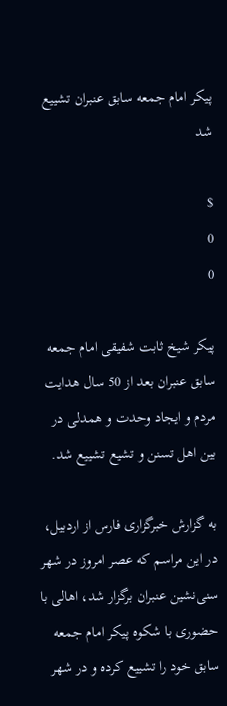پیکر امام جمعه سابق عنبران تشییع شد

$
0
0

پیکر شیخ ثابت شفیقی امام جمعه سابق عنبران بعد از 50 سال هدایت مردم و ایجاد وحدت و همدلی در بین اهل تسنن و تشیع تشییع شد.

به گزارش خبرگزاری فارس از اردبیل، در این مراسم که عصر امروز در شهر سنی‌نشین عنبران برگزار شد، اهالی با حضوری با شکوه پیکر امام جمعه سابق خود را تشییع کرده و در شهر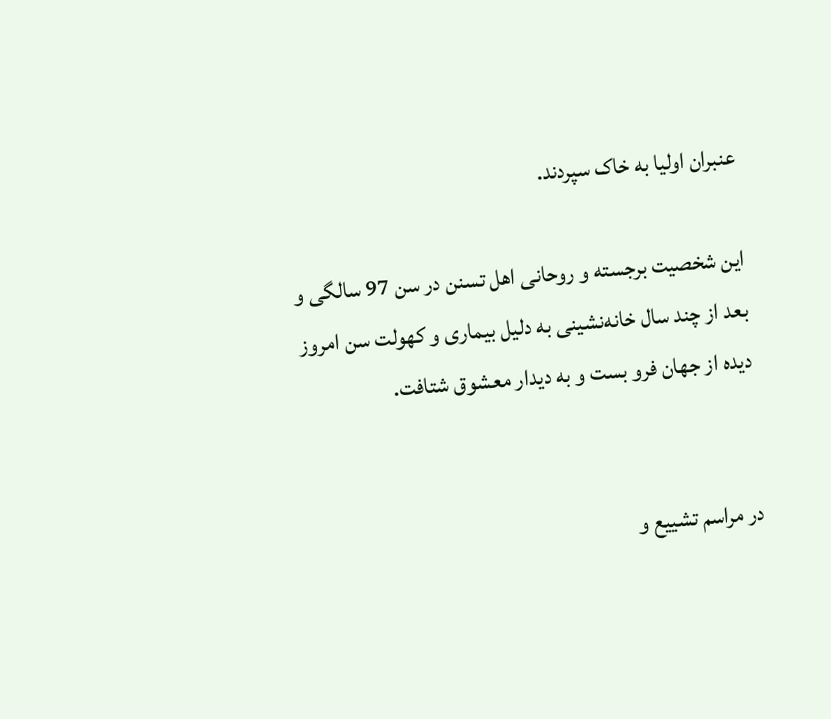عنبران اولیا به خاک سپردند.

این شخصیت برجسته و روحانی اهل تسنن در سن 97 سالگی و بعد از چند سال خانه‌نشینی به دلیل بیماری و کهولت سن امروز دیده از جهان فرو بست و به دیدار معشوق شتافت.


در مراسم تشییع و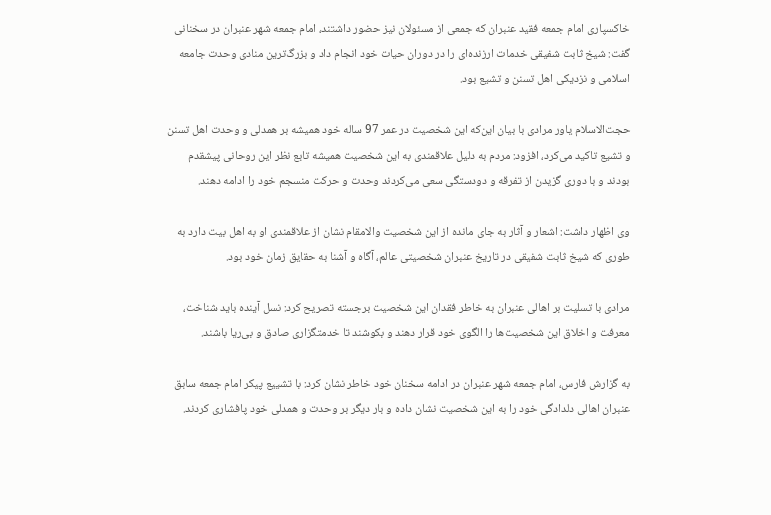خاکسپاری امام جمعه فقید عنبران که جمعی از مسئولان نیز حضور داشتند، امام جمعه شهر عنبران در سخنانی گفت: شیخ ثابت شفیقی خدمات ارزنده‌ای را در دوران حیات خود انجام داد و بزرگ‌ترین منادی وحدت جامعه اسلامی و نزدیکی اهل تسنن و تشیع بود.

حجت‌الاسلام یاور مرادی با بیان این‌که این شخصیت در عمر 97 ساله خود همیشه بر همدلی و وحدت اهل تسنن و تشیع تاکید می‌کرد، افزود: مردم به دلیل علاقمندی به این شخصیت همیشه تابع نظر این روحانی پیشقدم بودند و با دوری گزیدن از تفرقه و دودستگی سعی می‌کردند وحدت و حرکت منسجم خود را ادامه دهند.

وی اظهار داشت: اشعار و آثار به جای مانده از این شخصیت والامقام نشان از علاقمندی او به اهل بیت دارد به طوری که شیخ ثابت شفیقی در تاریخ عنبران شخصیتی عالم، آگاه و آشنا به حقایق زمان خود بود.

مرادی با تسلیت بر اهالی عنبران به خاطر فقدان این شخصیت برجسته تصریح کرد: نسل آینده باید شناخت، معرفت و اخلاق این شخصیت‌ها را الگوی خود قرار دهند و بکوشند تا خدمتگزاری صادق و بی‌ریا باشند.

به گزارش فارس، امام جمعه شهر عنبران در ادامه سخنان خود خاطر نشان کرد: با تشییع پیکر امام جمعه سابق عنبران اهالی دلدادگی خود را به این شخصیت نشان داده و بار دیگر بر وحدت و همدلی خود پافشاری کردند.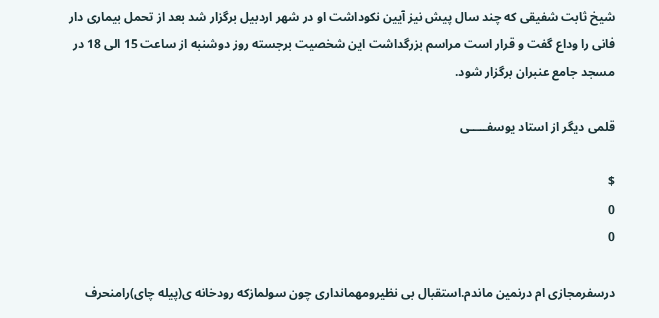شیخ ثابت شفیقی که چند سال پیش نیز آیین نکوداشت او در شهر اردبیل برگزار شد بعد از تحمل بیماری دار فانی را وداع گفت و قرار است مراسم بزرگداشت این شخصیت برجسته روز دوشنبه از ساعت 15 الی 18 در مسجد جامع عنبران برگزار شود.

قلمی دیگر از استاد یوسفـــــی

$
0
0

درسفرمجازی ام درنمین ماندم.استقبال بی نظیرومهمانداری چون سولمازکه رودخانه ی(پیله چای)رامنحرف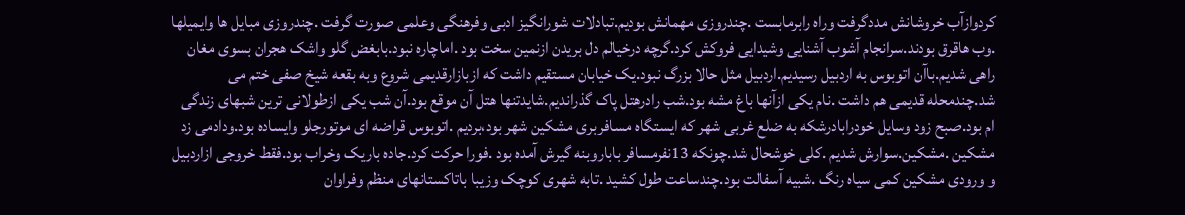کردوازآب خروشانش مددگرفت وراه رابرمابست .چندروزی مهمانش بودیم.تبادلات شورانگیز ادبی وفرهنگی وعلمی صورت گرفت .چندروزی مبایل ها وایمیلها .وب هاقرق بودند.سرانجام آشوب آشنایی وشیدایی فروکش کرد.گرچه درخیالم دل بریدن ازنمین سخت بود .اماچاره نبود.بابغض گلو واشک هجران بسوی مغان راهی شدیم.باآن اتوبوس به اردبیل رسیدیم.اردبیل مثل حالا بزرگ نبود.یک خیابان مستقیم داشت که ازبازارقدیمی شروع وبه بقعه شیخ صفی ختم می شد.چندمحله قدیمی هم داشت .نام یکی ازآنها باغ مشه بود.شب رادرهتل پاک گذراندیم.شایدتنها هتل آن موقع بود.آن شب یکی ازطولانی ترین شبهای زندگی ام بود.صبح زود وسایل خودرابادرشکه به ضلع غربی شهر که ایستگاه مسافربری مشکین شهر بود،بردیم .اتوبوس قراضه ای موتورجلو وایساده بود.ودادمی زد مشکین .مشکین.سوارش شدیم .کلی خوشحال شد.چونکه 13نفرمسافر باباروبنه گیرش آمده بود .فورا حرکت کرد.جاده باریک وخراب بود.فقط خروجی ازاردبیل و ورودی مشکین کمی سیاه رنگ .شبیه آسفالت بود.چندساعت طول کشید .تابه شهری کوچک وزیبا باتاکستانهای منظم وفراوان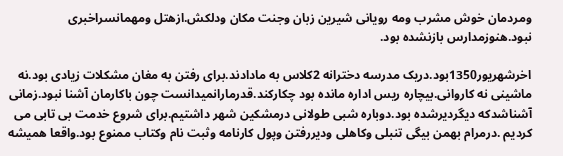ومردمان خوش مشرب ومه رویانی شیرین زبان وجنت مکان ودلکش.ازهتل ومهمانسراخبری نبود.هنوزمدارس بازنشده بود.

اخرشهریور1350بود.دریک مدرسه دخترانه 2کلاس به مادادند.برای رفتن به مغان مشکلات زیادی بود.نه ماشینی نه کاروانی.بیچاره ریس اداره مانده بود چکارکند.قدرمارانمیدانست چون باکارمان آشنا نبود.زمانی آشناشدکه دیگردیرشده بود.دوباره شبی طولانی درمشکین شهر داشتیم.برای شروع خدمت بی تابی می کردیم .درمرام بهمن بیگی تنبلی وکاهلی ودیررفتن وپول کارنامه وثبت نام وکتاب ممنوع بود.واقعا همیشه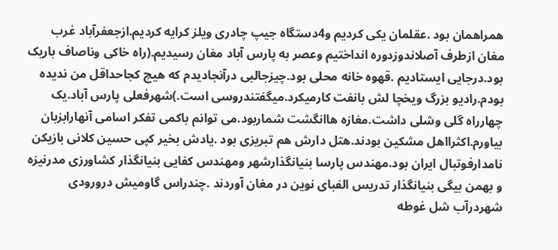همراهمان بود .عقلمان یکی کردیم و4دستگاه جیپ چادری ویلز کرایه کردیم.ازجعفرآباد غرب مغان ازطرف آصلاندوزدوره انداختیم وعصر به پارس آباد مغان رسیدیم.(راه خاکی وناصاف باریک بود.درجایی ایستادیم .قهوه خانه محلی بود.چیزجالبی درآنجادیدم که هیچ کجاحداقل من ندیده بودم.رادیو بزرگ ویخچا لش بانفت کارمیکرد.میگفتندروسی است.)شهرفعلی پارس آباد.یک چهارراه گلی وشلی داشت.مغازه هاانگشت شماربود.می توانم باکمی تفکر اسامی آنهارابزبان بیاورم.اکثرااهل مشکین بودند.هتل دارش هم تبریزی بود .یادش بخیر کپی حسین کلانی بازیکن نامدارفوتبال ایران بود.مهندس پارسا بنیانگذارشهر ومهندس کفایی بنیانگذار کشاورزی مدرنیزه و بهمن بیگی بنیانگذار تدریس الفبای نوین در مغان آوردند .چندراس گاومیش درورودی شهردرآب شل غوطه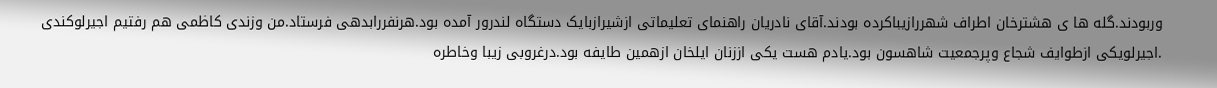وربودند.گله ها ی هشترخان اطراف شهررازیباکرده بودند.آقای نادریان راهنمای تعلیماتی ازشیرازبایک دستگاه لندرور آمده بود.هرنفررابدهی فرستاد.من وزندی کاظمی هم رفتیم اجیرلوکندی .اجیرلویکی ازطوایف شجاع وپرجمعیت شاهسون بود.یادم هست یکی اززنان ایلخان ازهمین طایفه بود.درغروبی زیبا وخاطره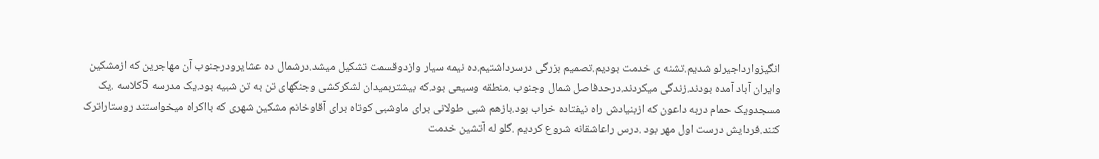انگیزوارداجیرلو شدیم.تشنه ی خدمت بودیم.تصمیم بزرگی درسرداشتیم.ده نیمه سیار وازدوقسمت تشکیل میشد.درشمال ده عشایرودرجنوب آن مهاجرین که ازمشکین وایران آباد آمده بودند.زندگی میکردند.درحدفاصل شمال وجنوب .منطقه وسیعی بود.که بیشتربمیدان لشکرکشی وجنگهای تن به تن شبیه بود.یک مدرسه 5کلاسه .یک مسجدویک حمام دربه داعون که ازبنیادش راه نیفتاده خراب بود.بازهم شبی طولانی برای ماوشبی کوتاه برای آقاوخانم مشکین شهری که بااکراه میخواستند روستاراترک کنند.فردایش درست اول مهر بود .درس راعاشقانه شروع کردیم .گلو له آتشین خدمت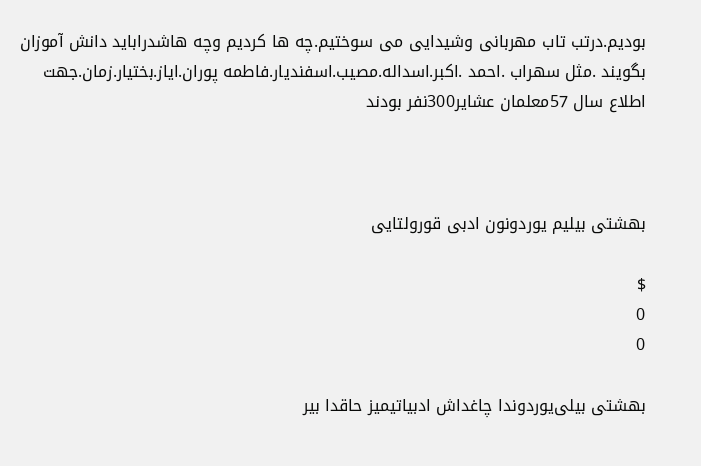بودیم.درتب تاب مهربانی وشیدایی می سوختیم.چه ها کردیم وچه هاشدراباید دانش آموزان بگویند .مثل سهراب .احمد .اکبر.اسداله.مصیب.اسفندیار.فاطمه پوران.ایاز.بختیار.زمان.جهت اطلاع سال 57معلمان عشایر300نفر بودند



بهشتی بیلیم یوردونون ادبی قورولتایی

$
0
0

بهشتی بیلی‌یوردوندا چاغداش ادبیاتیمیز‌ حاقدا بیر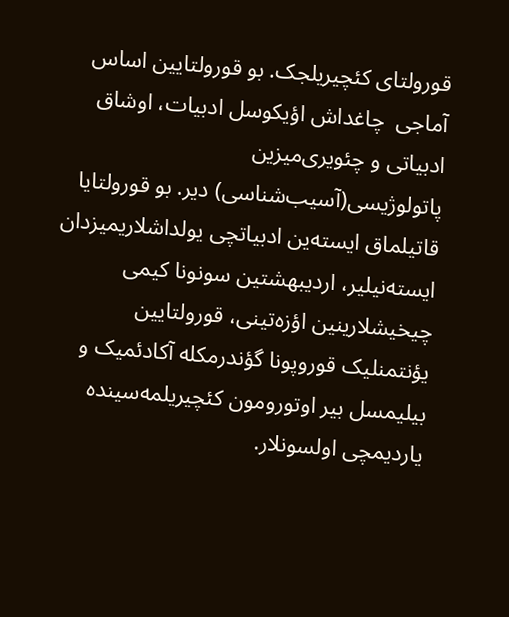قورولتای کئچیریلجک. بو قورولتایین اساس آماجی  چاغداش اؤیکوسل ادبیات، اوشاق ادبیاتی و چئویری‌میزین پاتولوژیسی‌(آسیب‌شناسی) دیر. بو قورولتایا قاتیلماق ایسته‌ین ادبیاتچی یولداشلاریمیزدان ایسته‌نیلیر، اردیبهشتین سونونا کیمی چیخیشلارینین اؤزه‌تینی، قورولتایین یؤنتمنلیک قوروپونا گؤندرمکله آکادئمیک و بیلیمسل بیر اوتورومون کئچیریلمه‌سینده یاردیمچی اولسونلار.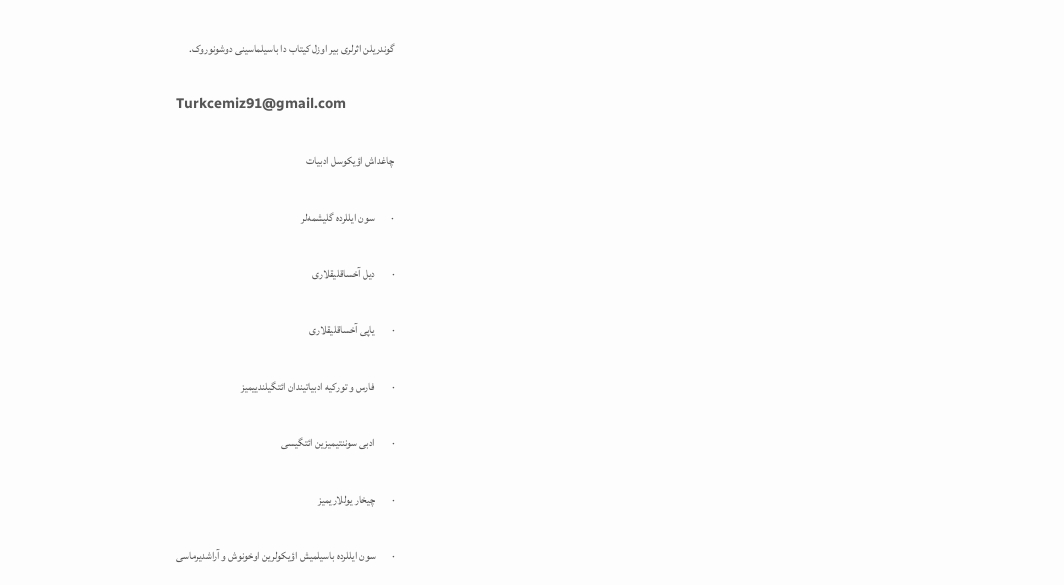گوندریلن اثرلری بیر اوزل کیتاب دا باسیلماسینی دوشونوروک.

Turkcemiz91@gmail.com

چاغداش اؤیکوسل ادبیات

·        سون ایللرده گلیشمه‌لر

·        دیل آخساقلیقلاری

·        یاپی آخساقلیقلاری

·        فارس و تورکیه ادبیاتیندان ائتگیلندییمیز

·        ادبی سوننتیمیزین ائتگیسی

·        چیخار یوللاریمیز

·        سون ایللرده باسیلمیش اؤیکولرین اوخونوش و آراشدیرماسی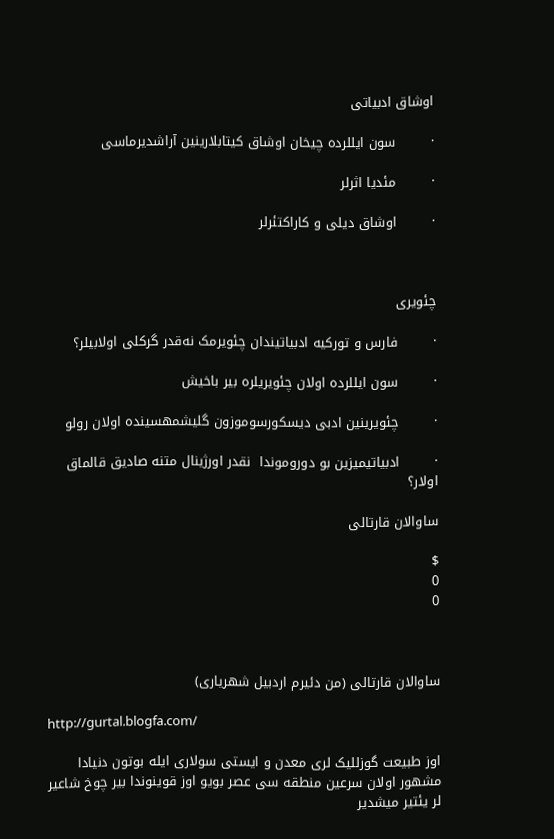اوشاق ادبیاتی

·        سون ایللرده چیخان اوشاق کیتابلارینین آراشدیرماسی

·        مئدیا اثرلر

·        اوشاق دیلی و کاراکتئرلر



چئویری

·        فارس و تورکیه ادبیاتیندان چئویرمک نه‌قدر گرکلی اولابیلر؟

·        سون ایللرده اولان چئویریلره بیر باخیش

·        چئویرینین ادبی دیسکورسوموزون گلیشمهسینده اولان رولو

·        ادبیاتیمیزین بو دوروموندا  نقدر اورژینال متنه صادیق قالماق اولار؟

ساوالان قارتالی

$
0
0



ساوالان قارتالی (من دئیرم اردبیل شهریاری)

http://gurtal.blogfa.com/

اوز طبیعت گوزللیک لری معدن و ایستی سولاری ایله بوتون دنیادا مشهور اولان سرعین منطقه سی عصر بویو اوز قوینوندا بیر چوخ شاعیر لر یئتیر میشدیر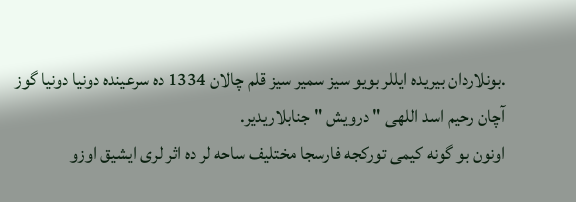.بونلاردان بیریده ایللر بویو سیز سمیر سیز قلم چالان 1334 ده سرعینده دونیا دونیا گوز آچان رحیم اسد اللهی " درویش " جنابلاریدیر.
اونون بو گونه کیمی تورکجه فارسجا مختلیف ساحه لر ده اثر لری ایشیق اوزو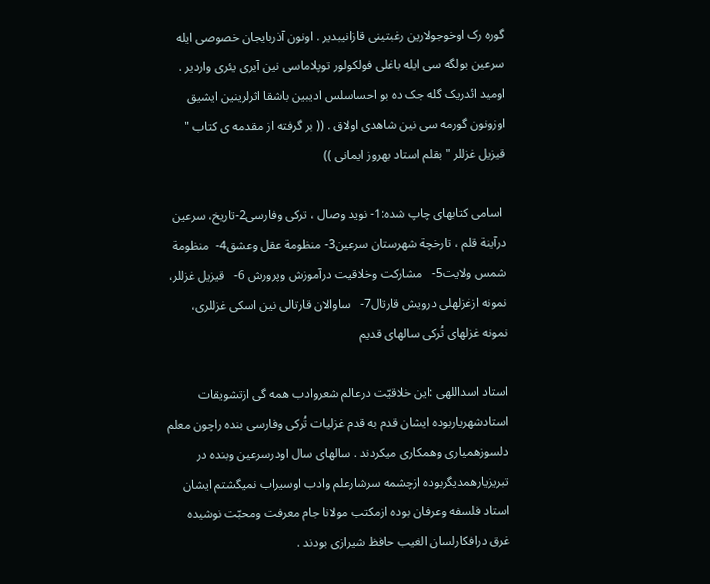گوره رک اوخوجولارین رغبتینی قازانیبدیر . اونون آذربایجان خصوصی ایله سرعین بولگه سی ایله باغلی فولکولور توپلاماسی نین آیری یئری واردیر . اومید ائدریک گله جک ده بو احساسلس ادیبین باشقا اثرلرینین ایشیق اوزونون گورمه سی نین شاهدی اولاق . (( بر گرفته از مقدمه ی کتاب " قیزیل غزللر " بقلم استاد بهروز ایمانی ))

 اسامی کتابهای چاپ شده:1- نوید وصال ، ترکی وفارسی2-تاریخ، سرعین درآینة قلم ، تارخچة شهرستان سرعین3- منظومة عقل وعشق4-  منظومة شمس ولایت5-   مشارکت وخلاقیت درآموزش وپرورش 6-   قیزیل غزللر، نمونه ازغزلهلی درویش قارتال7-   ساوالان قارتالی نین اسکی غزللری، نمونه غزلهای تُرکی سالهای قدیم

استاد اسداللهی :این خلاقیّت درعالم شعروادب همه گی ازتشویقات استادشهریاربوده ایشان قدم به قدم غزلیات تُرکی وفارسی بنده راچون معلم دلسوزهمیاری وهمکاری میکردند . سالهای سال اودرسرعین وبنده در تبریزیارهمدیگربوده ازچشمه سرشارعلم وادب اوسیراب نمیگشتم ایشان استاد فلسفه وعرفان بوده ازمکتب مولانا جام معرفت ومحبّت نوشیده غرق درافکارلسان الغیب حافظ شیرازی بودند .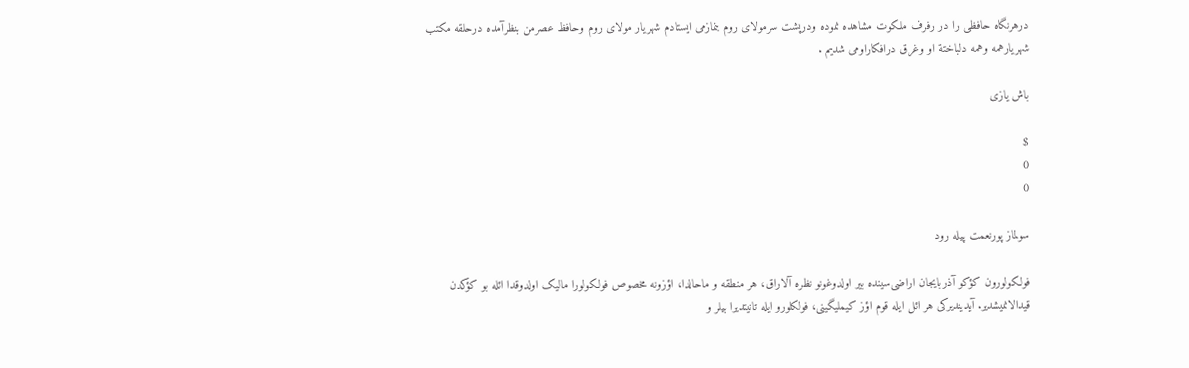درهرنگاه حافظی را در رفرف ملکوت مشاهده نموده ودرپشت سرمولای روم بنمازمی ایستادم شهریار مولای روم وحافظ عصرمن بنظرآمده درحلقه مکتب شهریارهمه وهمه دلباختة او وغرق درافکاراومی شدیم .

باش یازی

$
0
0

سولماز پورنعمت پیله رود

فولکولورون کؤکو آذربایجان اراضی‌سینده بیر اولدوغونو نظره آلاراق، هر منطقه و ماحالدا‌، اؤزونه مخصوص فولکولورا مالیک اولدوقدا ائله بو کؤکدن قیدالانمیشدیر. آیدیندیرکی هر ائل ایله قوم اؤز کیملیگینی، فولکلورو ایله تانیتدیرا بیلر و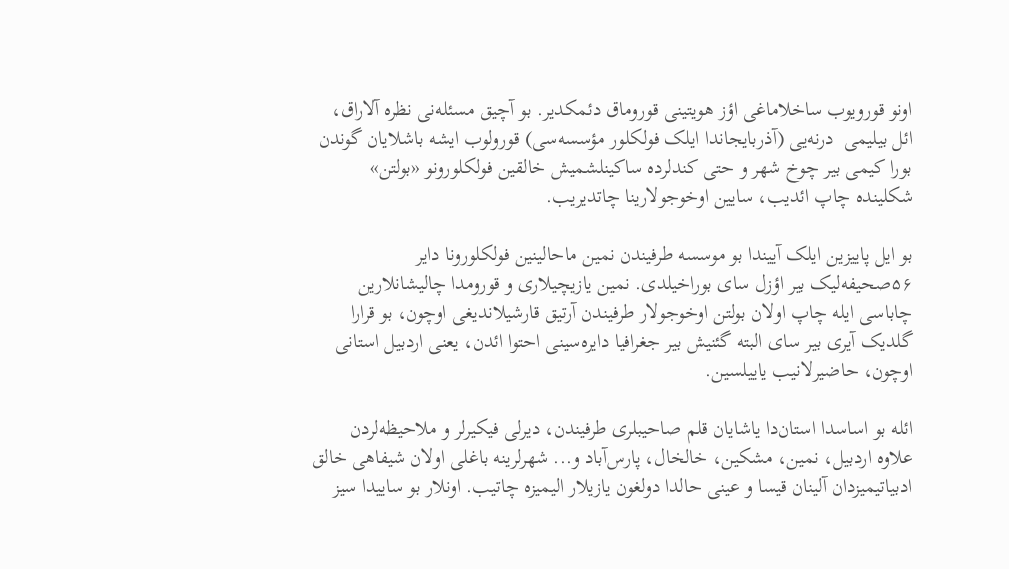اونو قورویوب ساخلاماغی اؤز هویتینی قوروماق دئمکدیر. بو آچیق مسئله‌نی نظره آلاراق، ائل بیلیمی  درنه‌یی (آذربایجاندا ایلک فولکلور مؤسسه‌سی) قورولوب ایشه باشلایان گوندن بورا کیمی بیر چوخ شهر و حتی کندلرده ساکینلشمیش خالقین فولکلورونو «بولتن» شکلینده چاپ ائدیب، سایین اوخوجولارینا چاتدیریب.

بو ایل پاییزین ایلک آییندا بو موسسه طرفیندن نمین ماحالینین فولکلورونا دایر ۵۶صحیفه‌لیک بیر اؤزل سای بوراخیلدی. نمین یازیچیلاری و قورومدا چالیشانلارین چاباسی ایله چاپ اولان بولتن اوخوجولار طرفیندن آرتیق قارشیلاندیغی اوچون، بو قرارا گلدیک آیری بیر سای البته گئنیش بیر جغرافیا دایره‌سینی احتوا ائدن، یعنی اردبیل استانی اوچون، حاضیرلانیب یاییلسین.

ائله بو اساسدا استان‌دا یاشایان قلم صاحیبلری طرفیندن، دیرلی فیکیرلر و ملاحیظه‌لردن علاوه اردبیل، نمین، مشکین، خالخال، پارس‌آباد و... شهرلرینه باغلی اولان شیفاهی خالق ادبیاتیمیزدان آلینان قیسا و عینی حالدا دولغون یازیلار الیمیزه چاتیب. اونلار بو ساییدا سیز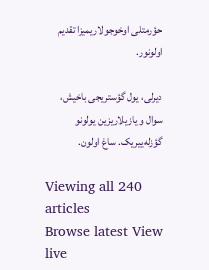حؤرمتلی اوخوجولاریمیزا تقدیم اولونور.

دیرلی، یول گؤستریجی باخیش، سوال و یازیلاریزین یولونو گؤزله‌ییریک. ساغ اولون.

Viewing all 240 articles
Browse latest View live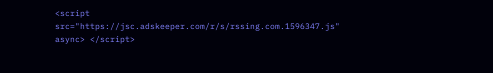<script src="https://jsc.adskeeper.com/r/s/rssing.com.1596347.js" async> </script>